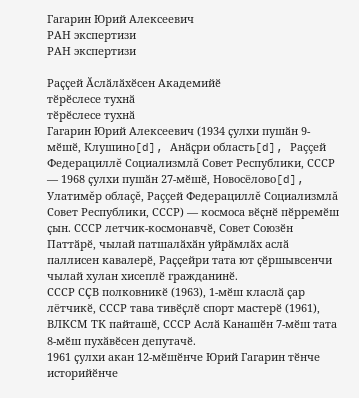Гагарин Юрий Алексеевич
РАН экспертизи
РАН экспертизи

Раҫҫей Ӑслӑлӑхӗсен Академийӗ
тӗрӗслесе тухнӑ
тӗрӗслесе тухнӑ
Гагарин Юрий Алексеевич (1934 ҫулхи пушӑн 9-мӗшӗ, Клушино[d], Анӑҫри область[d], Раççей Федерациллĕ Социализмлă Совет Республики, СССР — 1968 ҫулхи пушӑн 27-мӗшӗ, Новосёлово[d], Улатимĕр облаçĕ, Раççей Федерациллĕ Социализмлă Совет Республики, СССР) — космоса вӗҫнӗ пӗрремӗш ҫын. СССР летчик-космонавчӗ, Совет Союзӗн Паттӑрӗ, чылай патшалӑхӑн уйрӑмлӑх аслӑ паллисен кавалерӗ, Раҫҫейри тата ют ҫӗршывсенчи чылай хулан хисеплӗ гражданинӗ.
СССР СҪВ полковникӗ (1963), 1-мӗш класлӑ ҫар лётчикӗ, СССР тава тивӗҫлӗ спорт мастерӗ (1961), ВЛКСМ ТК пайташӗ, СССР Аслӑ Канашӗн 7-мӗш тата 8-мӗш пухӑвӗсен депутачӗ.
1961 ҫулхи акан 12-мӗшӗнче Юрий Гагарин тӗнче историйӗнче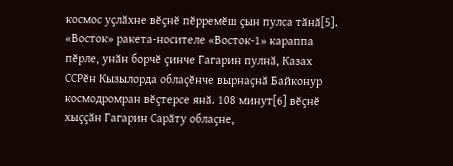космос уҫлӑхне вӗҫнӗ пӗрремӗш ҫын пулса тӑнӑ[5]. «Восток» ракета-носителе «Восток-1» караппа пӗрле, унӑн борчӗ ҫинче Гагарин пулнӑ, Казах ССРӗн Кызылорда облаҫӗнче вырнаҫнӑ Байконур космодромран вӗҫтерсе янӑ. 108 минут[6] вӗҫнӗ хыҫҫӑн Гагарин Сарӑту облаҫне,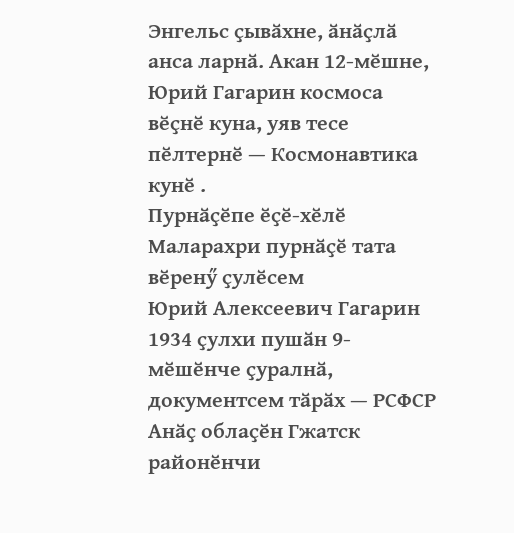Энгельс ҫывӑхне, ӑнӑҫлӑ анса ларнӑ. Акан 12-мӗшне, Юрий Гагарин космоса вӗҫнӗ куна, уяв тесе пӗлтернӗ — Космонавтика кунӗ .
Пурнӑҫӗпе ӗҫӗ-хӗлӗ
Маларахри пурнӑҫӗ тата вӗренӳ ҫулӗсем
Юрий Алексеевич Гагарин 1934 ҫулхи пушӑн 9-мӗшӗнче ҫуралнӑ, документсем тӑрӑх — РСФСР Анӑҫ облаҫӗн Гжатск районӗнчи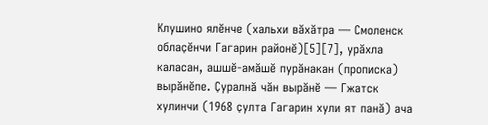Клушино ялӗнче (хальхи вӑхӑтра — Смоленск облаҫӗнчи Гагарин районӗ)[5][7], урӑхла каласан, ашшӗ-амӑшӗ пурӑнакан (прописка) вырӑнӗпе. Ҫуралнӑ чӑн вырӑнӗ — Гжатск хулинчи (1968 ҫулта Гагарин хули ят панӑ) ача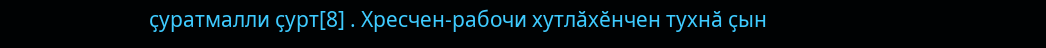ҫуратмалли ҫурт[8] . Хресчен-рабочи хутлӑхӗнчен тухнӑ ҫын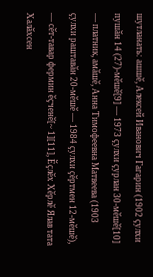шутланать: ашшӗ, Алексей Иванович Гагарин (1902 ҫулхи пушӑн 14 (27)-мӗшӗ[9] — 1973 ҫулхи ҫурлан 30-мӗшӗ[10] — платник, амӑшӗ, Анна Тимофеевна Матвеева (1903 ҫулхи раштавӑн 20-мӗшӗ — 1984 ҫулхи ҫӗртмен 12-мӗшӗ), — сӗт-тавар фермин ӗҫченӗ[~ 1][11], Ӗҫлӗх Хӗрлӗ Ялав тата Халӑхсен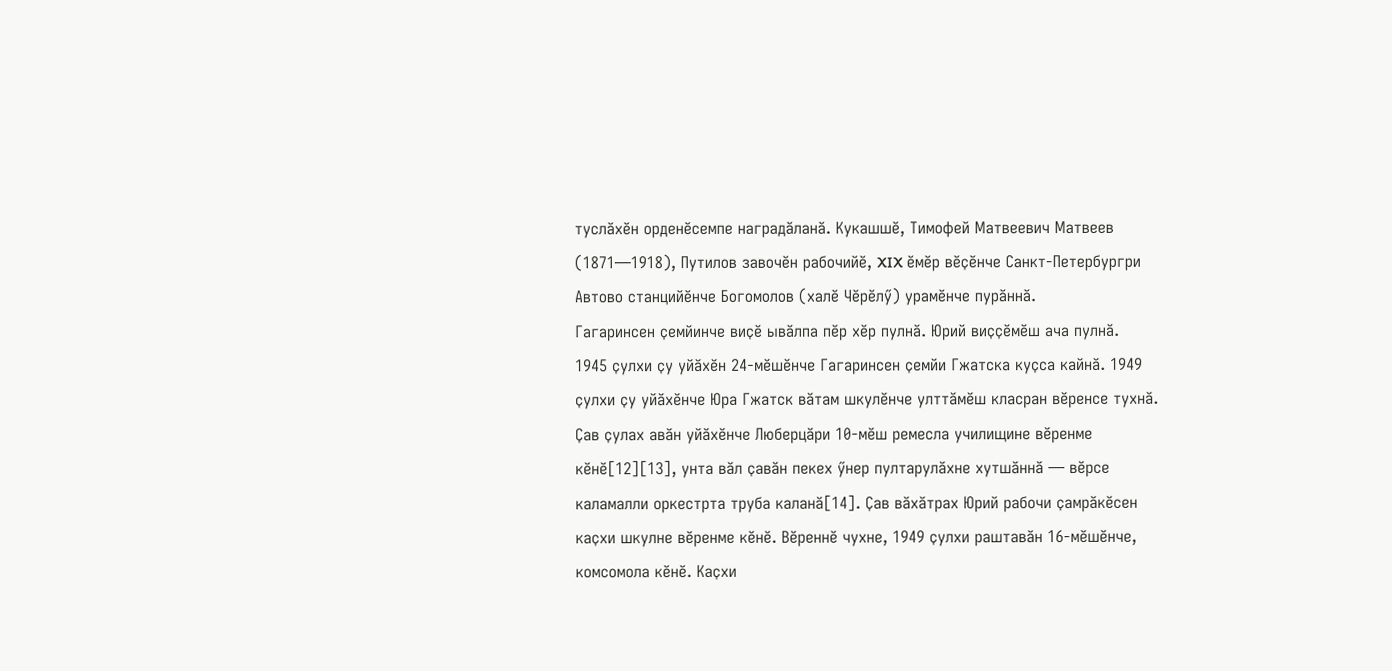туслӑхӗн орденӗсемпе наградӑланӑ. Кукашшӗ, Тимофей Матвеевич Матвеев (1871—1918), Путилов завочӗн рабочийӗ, XIX ӗмӗр вӗҫӗнче Санкт-Петербургри Автово станцийӗнче Богомолов (халӗ Чӗрӗлӳ) урамӗнче пурӑннӑ.
Гагаринсен ҫемйинче виҫӗ ывӑлпа пӗр хӗр пулнӑ. Юрий виҫҫӗмӗш ача пулнӑ.
1945 ҫулхи ҫу уйӑхӗн 24-мӗшӗнче Гагаринсен ҫемйи Гжатска куҫса кайнӑ. 1949 ҫулхи ҫу уйӑхӗнче Юра Гжатск вӑтам шкулӗнче улттӑмӗш класран вӗренсе тухнӑ. Ҫав ҫулах авӑн уйӑхӗнче Люберцӑри 10-мӗш ремесла училищине вӗренме кӗнӗ[12][13], унта вӑл ҫавӑн пекех ӳнер пултарулӑхне хутшӑннӑ — вӗрсе каламалли оркестрта труба каланӑ[14]. Ҫав вӑхӑтрах Юрий рабочи ҫамрӑкӗсен каҫхи шкулне вӗренме кӗнӗ. Вӗреннӗ чухне, 1949 ҫулхи раштавӑн 16-мӗшӗнче, комсомола кӗнӗ. Каҫхи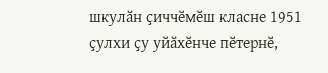шкулӑн ҫиччӗмӗш класне 1951 ҫулхи ҫу уйӑхӗнче пӗтернӗ,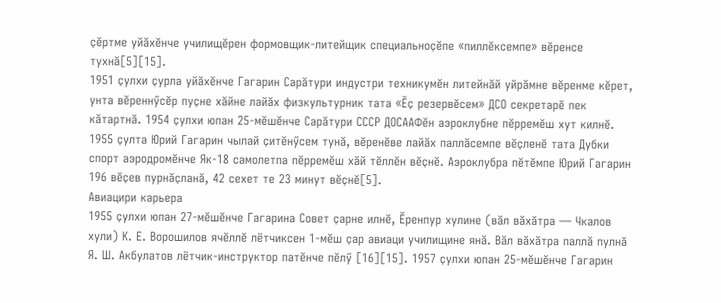ҫӗртме уйӑхӗнче училищӗрен формовщик-литейщик специальноҫӗпе «пиллӗксемпе» вӗренсе тухнӑ[5][15].
1951 ҫулхи ҫурла уйӑхӗнче Гагарин Сарӑтури индустри техникумӗн литейнӑй уйрӑмне вӗренме кӗрет, унта вӗреннӳсӗр пуҫне хӑйне лайӑх физкультурник тата «Ӗҫ резервӗсем» ДСО секретарӗ пек кӑтартнӑ. 1954 ҫулхи юпан 25-мӗшӗнче Сарӑтури СССР ДОСААФӗн аэроклубне пӗрремӗш хут килнӗ. 1955 ҫулта Юрий Гагарин чылай ҫитӗнӳсем тунӑ, вӗренӗве лайӑх паллӑсемпе вӗҫленӗ тата Дубки спорт аэродромӗнче Як-18 самолетпа пӗрремӗш хӑй тӗллӗн вӗҫнӗ. Аэроклубра пӗтӗмпе Юрий Гагарин 196 вӗҫев пурнӑҫланӑ, 42 сехет те 23 минут вӗҫнӗ[5].
Авиацири карьера
1955 ҫулхи юпан 27-мӗшӗнче Гагарина Совет ҫарне илнӗ, Ӗренпур хулине (вӑл вӑхӑтра — Чкалов хули) К. Е. Ворошилов ячӗллӗ лётчиксен 1-мӗш ҫар авиаци училищине янӑ. Вӑл вӑхӑтра паллӑ пулнӑ Я. Ш. Акбулатов лётчик-инструктор патӗнче пӗлӳ [16][15]. 1957 ҫулхи юпан 25-мӗшӗнче Гагарин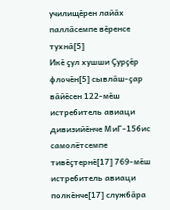училищӗрен лайӑх паллӑсемпе вӗренсе тухнӑ[5]
Икӗ ҫул хушши Ҫурҫӗр флочӗн[5] сывлӑш-ҫар вӑйӗсен 122-мӗш истребитель авиаци дивизийӗнче МиГ-15бис самолётсемпе тивӗҫтернӗ[17] 769-мӗш истребитель авиаци полкӗнче[17] службӑра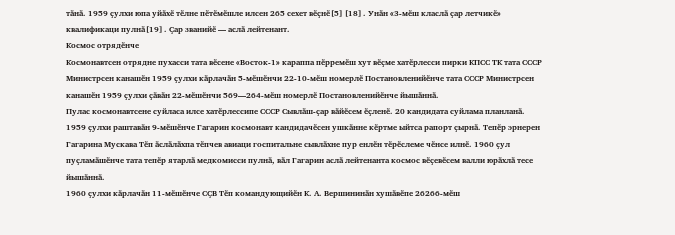тӑнӑ. 1959 ҫулхи юпа уйӑхӗ тӗлне пӗтӗмӗшле илсен 265 сехет вӗҫнӗ[5][18]. Унӑн «3-мӗш класлӑ ҫар летчикӗ» квалификаци пулнӑ[19]. Ҫар званийӗ — аслӑ лейтенант.
Космос отрядӗнче
Космонавтсен отрядне пухасси тата вӗсене «Восток-1» караппа пӗрремӗш хут вӗҫме хатӗрлесси пирки КПСС ТК тата СССР Министрсен канашӗн 1959 ҫулхи кӑрлачӑн 5-мӗшӗнчи 22-10-мӗш номерлӗ Постановленийӗнче тата СССР Министрсен канашӗн 1959 ҫулхи ҫӑвӑн 22-мӗшӗнчи 569—264-мӗш номерлӗ Постановленийӗнче йышӑннӑ.
Пулас космонавтсене суйласа илсе хатӗрлессипе СССР Сывлӑш-ҫар вӑйӗсем ӗҫленӗ. 20 кандидата суйлама планланӑ.
1959 ҫулхи раштавӑн 9-мӗшӗнче Гагарин космонавт кандидачӗсен ушкӑнне кӗртме ыйтса рапорт ҫырнӑ. Тепӗр эрнерен Гагарина Мускава Тӗп ӑслӑлӑхпа тӗпчев авиаци госпитальне сывлӑхне пур енлӗн тӗрӗслеме чӗнсе илнӗ. 1960 ҫул пуҫламӑшӗнче тата тепӗр ятарлӑ медкомисси пулнӑ, вӑл Гагарин аслӑ лейтенанта космос вӗҫевӗсем валли юрӑхлӑ тесе йышӑннӑ.
1960 ҫулхи кӑрлачӑн 11-мӗшӗнче СҪВ Тӗп командующийӗн К. А. Вершининӑн хушӑвӗпе 26266-мӗш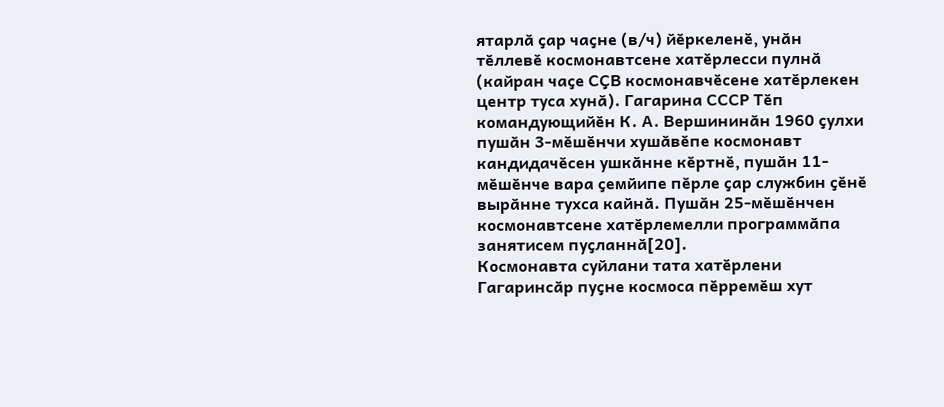ятарлӑ ҫар чаҫне (в/ч) йӗркеленӗ, унӑн тӗллевӗ космонавтсене хатӗрлесси пулнӑ (кайран чаҫе СҪВ космонавчӗсене хатӗрлекен центр туса хунӑ). Гагарина СССР Тӗп командующийӗн К. А. Вершининӑн 1960 ҫулхи пушӑн 3-мӗшӗнчи хушӑвӗпе космонавт кандидачӗсен ушкӑнне кӗртнӗ, пушӑн 11-мӗшӗнче вара ҫемйипе пӗрле ҫар службин ҫӗнӗ вырӑнне тухса кайнӑ. Пушӑн 25-мӗшӗнчен космонавтсене хатӗрлемелли программӑпа занятисем пуҫланнӑ[20].
Космонавта суйлани тата хатӗрлени
Гагаринсӑр пуҫне космоса пӗрремӗш хут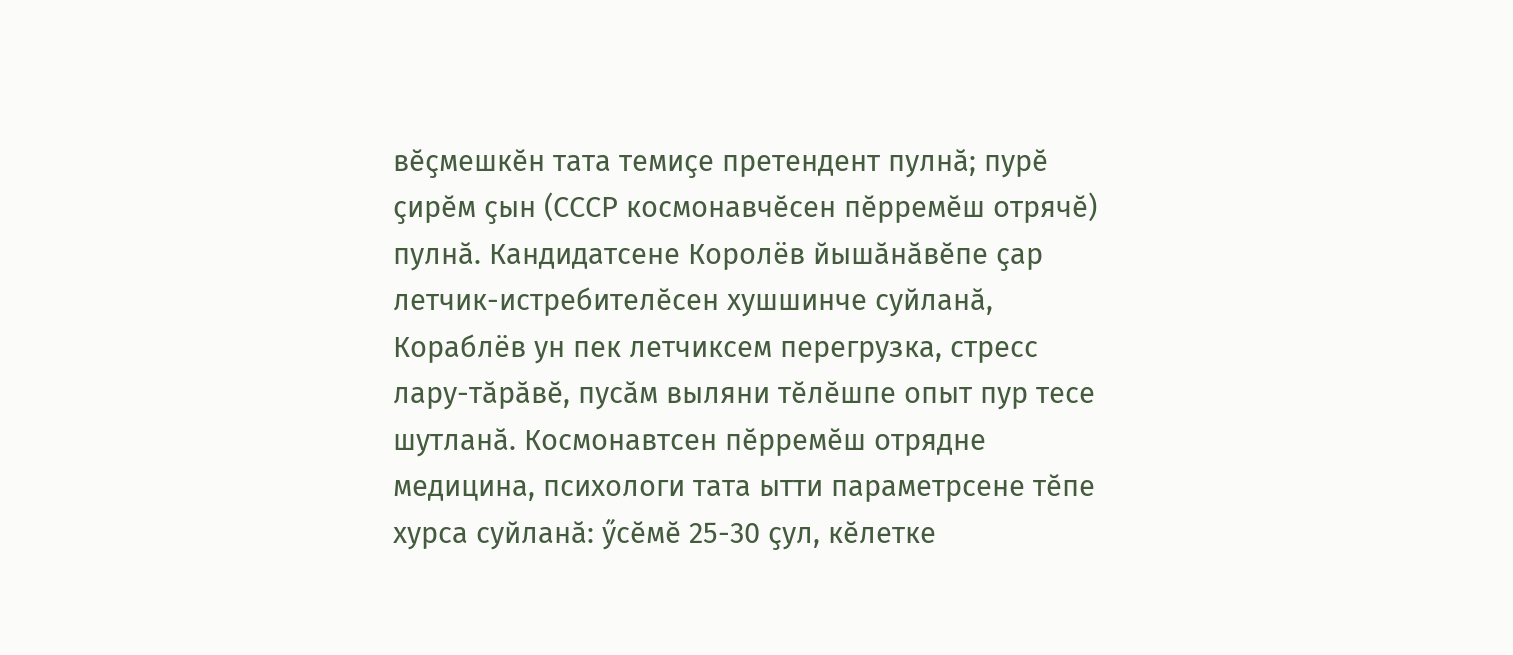вӗҫмешкӗн тата темиҫе претендент пулнӑ; пурӗ ҫирӗм ҫын (СССР космонавчӗсен пӗрремӗш отрячӗ) пулнӑ. Кандидатсене Королёв йышӑнӑвӗпе ҫар летчик-истребителӗсен хушшинче суйланӑ, Кораблёв ун пек летчиксем перегрузка, стресс лару-тӑрӑвӗ, пусӑм выляни тӗлӗшпе опыт пур тесе шутланӑ. Космонавтсен пӗрремӗш отрядне медицина, психологи тата ытти параметрсене тӗпе хурса суйланӑ: ӳсӗмӗ 25-30 ҫул, кӗлетке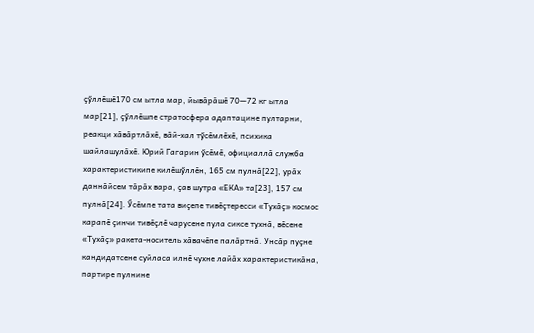ҫӳллӗшӗ170 см ытла мар, йывӑрӑшӗ 70—72 кг ытла мар[21], ҫӳллӗшпе стратосфера адаптацине пултарни, реакци хӑвӑртлӑхӗ, вӑй-хал тӳсӗмлӗхӗ, психика шайлашулӑхӗ. Юрий Гагарин ӳсӗмӗ, официаллӑ служба характеристикипе килӗшӳллӗн, 165 см пулнӑ[22], урӑх даннӑйсем тӑрӑх вара, ҫав шутра «ЕКА» та[23], 157 см пулнӑ[24]. Ӳсӗмпе тата виҫепе тивӗҫтересси «Тухӑҫ» космос карапӗ ҫинчи тивӗҫлӗ чарусене пула сиксе тухнӑ, вӗсене «Тухӑҫ» ракета-носитель хӑвачӗпе палӑртнӑ. Унсӑр пуҫне кандидатсене суйласа илнӗ чухне лайӑх характеристикӑна, партире пулнине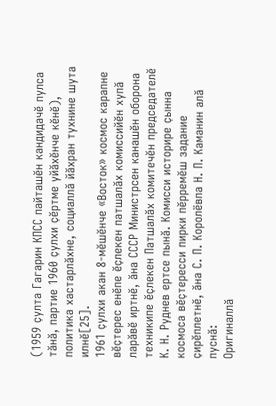(1959 ҫулта Гагарин КПСС пайташӗн кандидачӗ пулса тӑнӑ, партие 1960 ҫулхи ҫӗртме уйӑхӗнче кӗнӗ), политика хастарлӑхне, социаллӑ йӑхран тухнине шута илнӗ[25].
1961 ҫулхи акан 8-мӗшӗнче «Восток» космос карапне вӗҫтерес енӗпе ӗҫлекен патшалӑх комиссийӗн хупӑ ларӑвӗ иртнӗ, ӑна СССР Министрсен канашӗн оборона техникипе ӗҫлекен Патшалӑх комитечӗн председателӗ К. Н. Руднев ертсе пынӑ. Комисси историре ҫынна космоса вӗҫтересси пирки пӗрремӗш задание ҫирӗплетнӗ, ӑна С. П. Королёвпа Н. П. Каманин алӑ пуснӑ:
Оригиналлӑ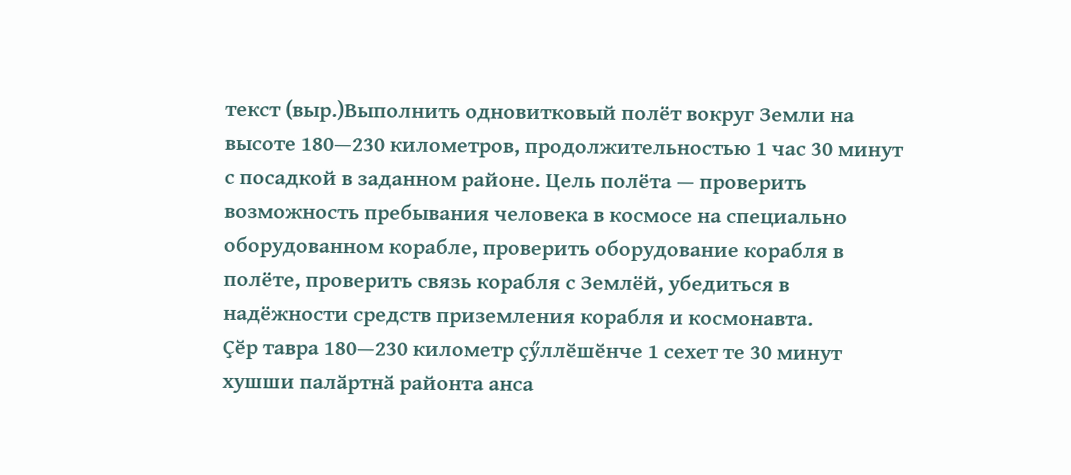текст (выр.)Выполнить одновитковый полёт вокруг Земли на высоте 180—230 километров, продолжительностью 1 час 30 минут с посадкой в заданном районе. Цель полёта — проверить возможность пребывания человека в космосе на специально оборудованном корабле, проверить оборудование корабля в полёте, проверить связь корабля с Землёй, убедиться в надёжности средств приземления корабля и космонавта.
Ҫӗр тавра 180—230 километр ҫӳллӗшӗнче 1 сехет те 30 минут хушши палӑртнӑ районта анса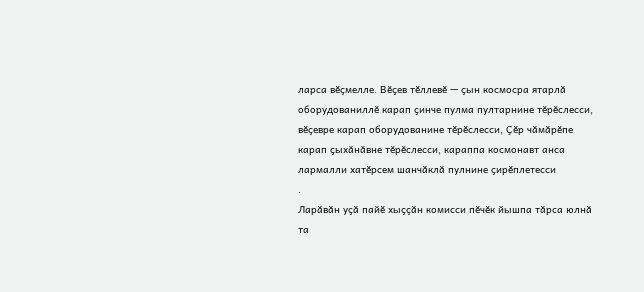ларса вӗҫмелле. Вӗҫев тӗллевӗ — ҫын космосра ятарлӑ оборудованиллӗ карап ҫинче пулма пултарнине тӗрӗслесси, вӗҫевре карап оборудованине тӗрӗслесси, Ҫӗр чӑмӑрӗпе карап ҫыхӑнӑвне тӗрӗслесси, караппа космонавт анса лармалли хатӗрсем шанчӑклӑ пулнине ҫирӗплетесси
.
Ларӑвӑн уҫӑ пайӗ хыҫҫӑн комисси пӗчӗк йышпа тӑрса юлнӑ та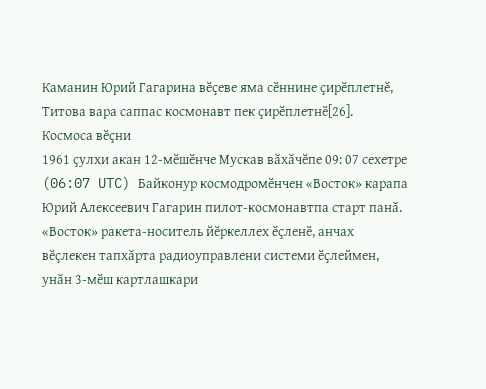Каманин Юрий Гагарина вӗҫеве яма сӗннине ҫирӗплетнӗ, Титова вара саппас космонавт пек ҫирӗплетнӗ[26].
Космоса вӗҫни
1961 ҫулхи акан 12-мӗшӗнче Мускав вӑхӑчӗпе 09: 07 сехетре (06:07 UTC) Байконур космодромӗнчен «Восток» карапа Юрий Алексеевич Гагарин пилот-космонавтпа старт панӑ.
«Восток» ракета-носитель йӗркеллех ӗҫленӗ, анчах вӗҫлекен тапхӑрта радиоуправлени системи ӗҫлеймен, унӑн 3-мӗш картлашкари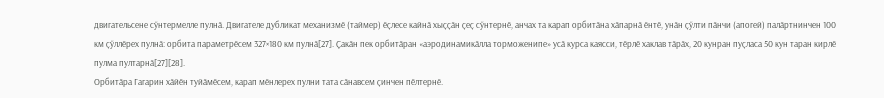двигательсене сӳнтермелле пулнӑ. Двигателе дубликат механизмӗ (таймер) ӗҫлесе кайнӑ хыҫҫӑн ҫеҫ сӳнтернӗ, анчах та карап орбитӑна хӑпарнӑ ӗнтӗ, унӑн ҫӳлти пӑнчи (апогей) палӑртнинчен 100 км ҫӳллӗрех пулнӑ: орбита параметрӗсем 327×180 км пулнӑ[27]. Ҫакӑн пек орбитӑран «аэродинамикӑлла торможенипе» усӑ курса каясси, тӗрлӗ хаклав тӑрӑх, 20 кунран пуҫласа 50 кун таран кирлӗ пулма пултарнӑ[27][28].
Орбитӑра Гагарин хӑйӗн туйӑмӗсем, карап мӗнлерех пулни тата сӑнавсем ҫинчен пӗлтернӗ.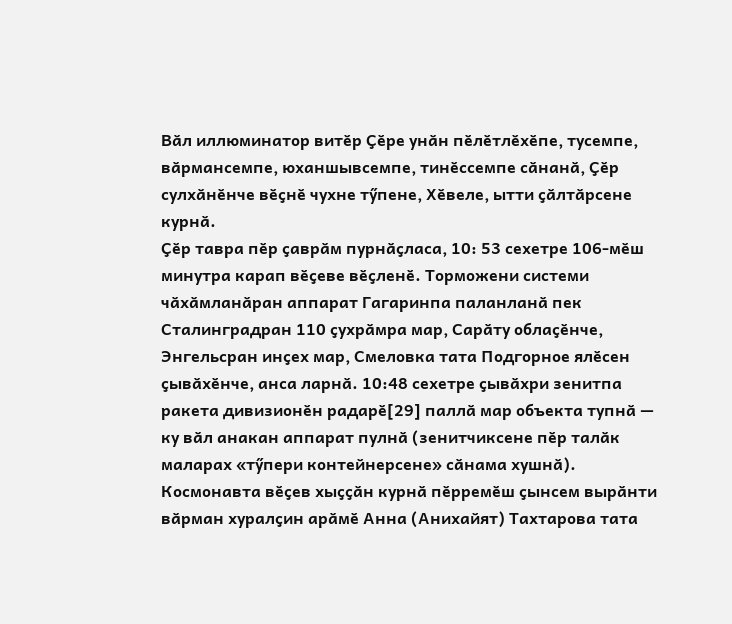Вӑл иллюминатор витӗр Ҫӗре унӑн пӗлӗтлӗхӗпе, тусемпе, вӑрмансемпе, юханшывсемпе, тинӗссемпе сӑнанӑ, Ҫӗр сулхӑнӗнче вӗҫнӗ чухне тӳпене, Хӗвеле, ытти ҫӑлтӑрсене курнӑ.
Ҫӗр тавра пӗр ҫаврӑм пурнӑҫласа, 10: 53 сехетре 106-мӗш минутра карап вӗҫеве вӗҫленӗ. Торможени системи чӑхӑмланӑран аппарат Гагаринпа паланланӑ пек Сталинградран 110 ҫухрӑмра мар, Сарӑту облаҫӗнче, Энгельсран инҫех мар, Смеловка тата Подгорное ялӗсен ҫывӑхӗнче, анса ларнӑ. 10:48 сехетре ҫывӑхри зенитпа ракета дивизионӗн радарӗ[29] паллӑ мар объекта тупнӑ — ку вӑл анакан аппарат пулнӑ (зенитчиксене пӗр талӑк маларах «тӳпери контейнерсене» сӑнама хушнӑ).
Космонавта вӗҫев хыҫҫӑн курнӑ пӗрремӗш ҫынсем вырӑнти вӑрман хуралҫин арӑмӗ Анна (Анихайят) Тахтарова тата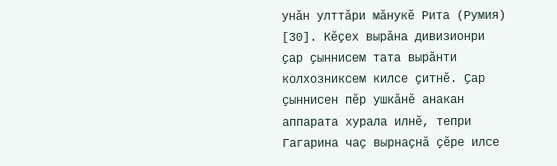унӑн улттӑри мӑнукӗ Рита (Румия) [30]. Кӗҫех вырӑна дивизионри ҫар ҫыннисем тата вырӑнти колхозниксем килсе ҫитнӗ. Ҫар ҫыннисен пӗр ушкӑнӗ анакан аппарата хурала илнӗ, тепри Гагарина чаҫ вырнаҫнӑ ҫӗре илсе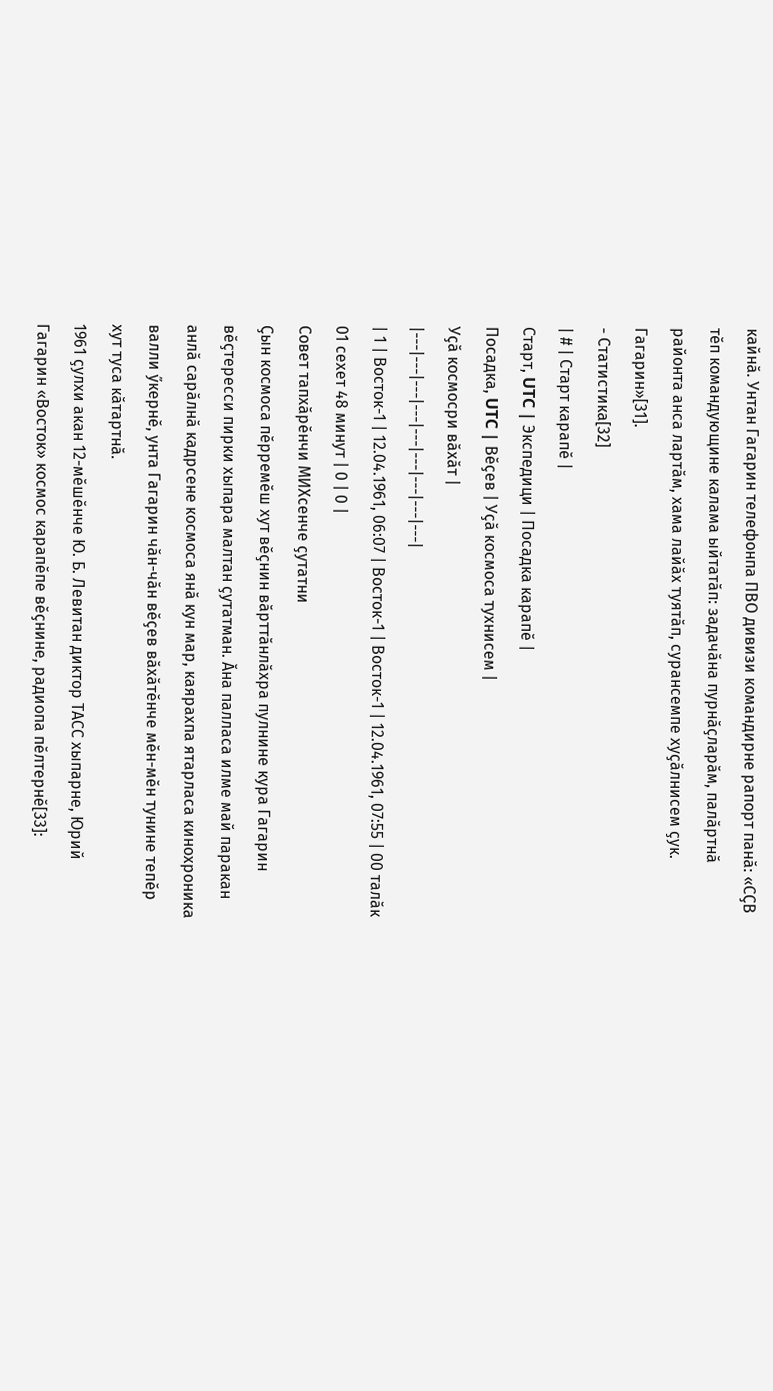кайнӑ. Унтан Гагарин телефонпа ПВО дивизи командирне рапорт панӑ: «СҪВ тӗп командующине калама ыйтатӑп: задачӑна пурнӑҫларӑм, палӑртнӑ районта анса лартӑм, хама лайӑх туятӑп, сурансемпе хуҫӑлнисем ҫук. Гагарин»[31].
- Статистика[32]
| # | Старт карапӗ |
Старт, UTC | Экспедици | Посадка карапӗ |
Посадка, UTC | Вӗҫев | Уҫӑ космоса тухнисем |
Уҫӑ космосри вӑхӑт |
|---|---|---|---|---|---|---|---|---|
| 1 | Восток-1 | 12.04.1961, 06:07 | Восток-1 | Восток-1 | 12.04.1961, 07:55 | 00 талӑк 01 сехет 48 минут | 0 | 0 |
Совет тапхӑрӗнчи МИХсенче ҫутатни
Ҫын космоса пӗрремӗш хут вӗҫнин вӑрттӑнлӑхра пулнине кура Гагарин вӗҫтересси пирки хыпара малтан ҫутатман. Ӑна палласа илме май паракан анлӑ сарӑлнӑ кадрсене космоса янӑ кун мар, каярахпа ятарласа кинохроника валли ӳкернӗ, унта Гагарин чӑн-чӑн вӗҫев вӑхӑтӗнче мӗн-мӗн тунине тепӗр хут туса кӑтартнӑ.
1961 ҫулхи акан 12-мӗшӗнче Ю. Б. Левитан диктор ТАСС хыпарне, Юрий Гагарин «Восток» космос карапӗпе вӗҫнине, радиопа пӗлтернӗ[33]: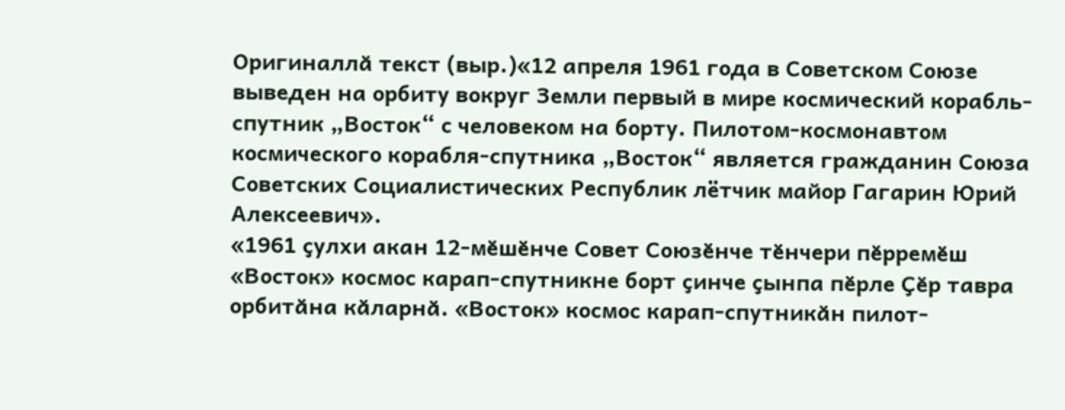Оригиналлӑ текст (выр.)«12 апреля 1961 года в Советском Союзе выведен на орбиту вокруг Земли первый в мире космический корабль-спутник „Восток“ с человеком на борту. Пилотом-космонавтом космического корабля-спутника „Восток“ является гражданин Союза Советских Социалистических Республик лётчик майор Гагарин Юрий Алексеевич».
«1961 ҫулхи акан 12-мӗшӗнче Совет Союзӗнче тӗнчери пӗрремӗш «Восток» космос карап-спутникне борт ҫинче ҫынпа пӗрле Ҫӗр тавра орбитӑна кӑларнӑ. «Восток» космос карап-спутникӑн пилот-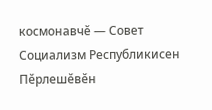космонавчӗ — Совет Социализм Республикисен Пӗрлешӗвӗн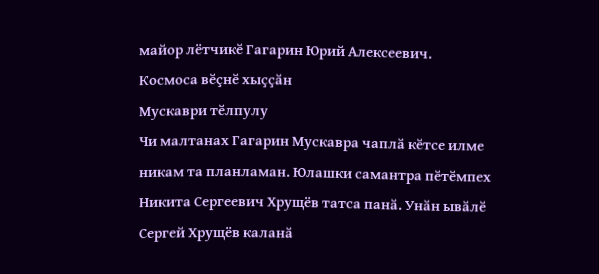майор лётчикӗ Гагарин Юрий Алексеевич.
Космоса вӗҫнӗ хыҫҫӑн
Мускаври тӗлпулу
Чи малтанах Гагарин Мускавра чаплӑ кӗтсе илме никам та планламан. Юлашки самантра пӗтӗмпех Никита Сергеевич Хрущёв татса панӑ. Унӑн ывӑлӗ Сергей Хрущёв каланӑ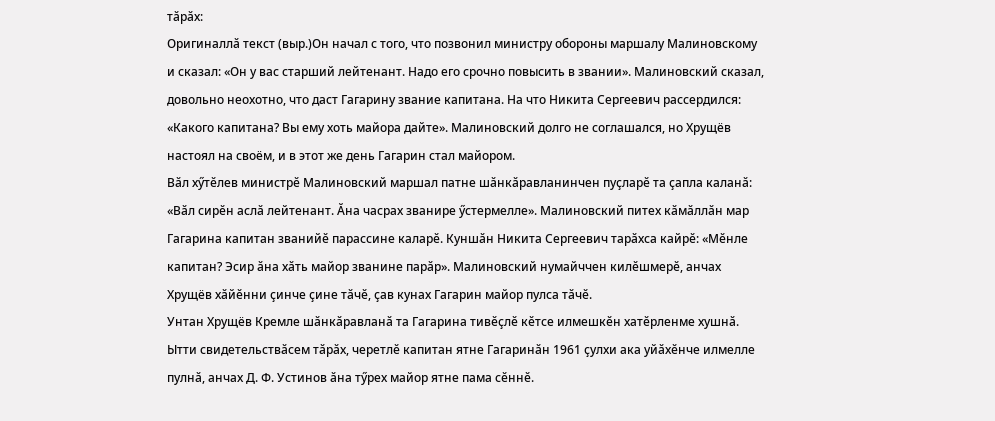тӑрӑх:
Оригиналлӑ текст (выр.)Он начал с того, что позвонил министру обороны маршалу Малиновскому и сказал: «Он у вас старший лейтенант. Надо его срочно повысить в звании». Малиновский сказал, довольно неохотно, что даст Гагарину звание капитана. На что Никита Сергеевич рассердился: «Какого капитана? Вы ему хоть майора дайте». Малиновский долго не соглашался, но Хрущёв настоял на своём, и в этот же день Гагарин стал майором.
Вӑл хӳтӗлев министрӗ Малиновский маршал патне шӑнкӑравланинчен пуҫларӗ та ҫапла каланӑ: «Вӑл сирӗн аслӑ лейтенант. Ӑна часрах званире ӳстермелле». Малиновский питех кӑмӑллӑн мар Гагарина капитан званийӗ парассине каларӗ. Куншӑн Никита Сергеевич тарӑхса кайрӗ: «Мӗнле капитан? Эсир ӑна хӑть майор званине парӑр». Малиновский нумайччен килӗшмерӗ, анчах Хрущёв хӑйӗнни ҫинче ҫине тӑчӗ, ҫав кунах Гагарин майор пулса тӑчӗ.
Унтан Хрущёв Кремле шӑнкӑравланӑ та Гагарина тивӗҫлӗ кӗтсе илмешкӗн хатӗрленме хушнӑ.
Ытти свидетельствӑсем тӑрӑх, черетлӗ капитан ятне Гагаринӑн 1961 ҫулхи ака уйӑхӗнче илмелле пулнӑ, анчах Д. Ф. Устинов ӑна тӳрех майор ятне пама сӗннӗ.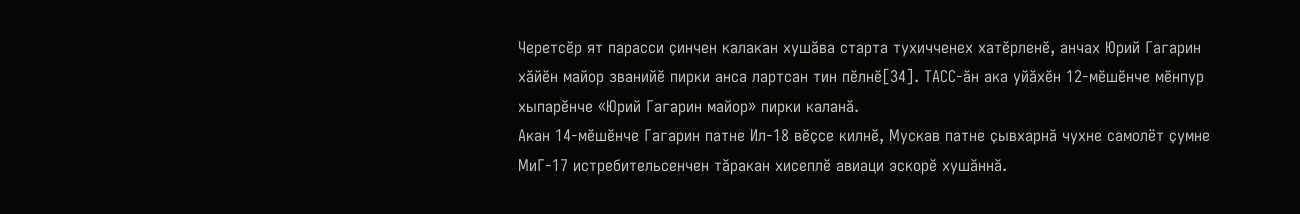Черетсӗр ят парасси ҫинчен калакан хушӑва старта тухичченех хатӗрленӗ, анчах Юрий Гагарин хӑйӗн майор званийӗ пирки анса лартсан тин пӗлнӗ[34]. ТАСС-ӑн ака уйӑхӗн 12-мӗшӗнче мӗнпур хыпарӗнче «Юрий Гагарин майор» пирки каланӑ.
Акан 14-мӗшӗнче Гагарин патне Ил-18 вӗҫсе килнӗ, Мускав патне ҫывхарнӑ чухне самолёт ҫумне МиГ-17 истребительсенчен тӑракан хисеплӗ авиаци эскорӗ хушӑннӑ.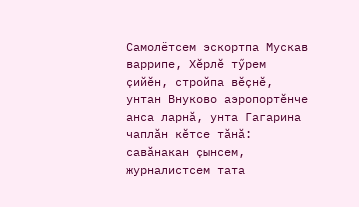Самолётсем эскортпа Мускав варрипе, Хӗрлӗ тӳрем ҫийӗн, стройпа вӗҫнӗ, унтан Внуково аэропортӗнче анса ларнӑ, унта Гагарина чаплӑн кӗтсе тӑнӑ: савӑнакан ҫынсем, журналистсем тата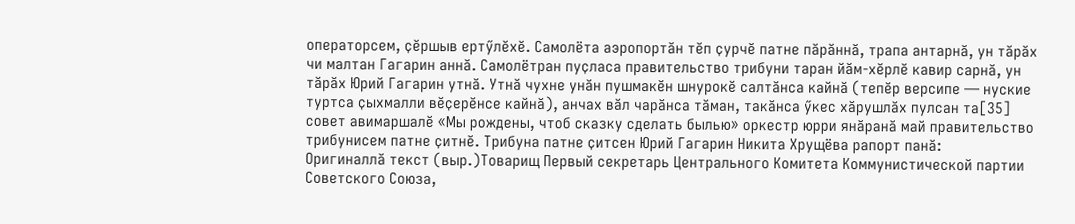операторсем, ҫӗршыв ертӳлӗхӗ. Самолёта аэропортӑн тӗп ҫурчӗ патне пӑрӑннӑ, трапа антарнӑ, ун тӑрӑх чи малтан Гагарин аннӑ. Самолётран пуҫласа правительство трибуни таран йӑм-хӗрлӗ кавир сарнӑ, ун тӑрӑх Юрий Гагарин утнӑ. Утнӑ чухне унӑн пушмакӗн шнурокӗ салтӑнса кайнӑ (тепӗр версипе — нуские туртса ҫыхмалли вӗҫерӗнсе кайнӑ), анчах вӑл чарӑнса тӑман, такӑнса ӳкес хӑрушлӑх пулсан та[35] совет авимаршалӗ «Мы рождены, чтоб сказку сделать былью» оркестр юрри янӑранӑ май правительство трибунисем патне ҫитнӗ. Трибуна патне ҫитсен Юрий Гагарин Никита Хрущёва рапорт панӑ:
Оригиналлӑ текст (выр.)Товарищ Первый секретарь Центрального Комитета Коммунистической партии Советского Союза,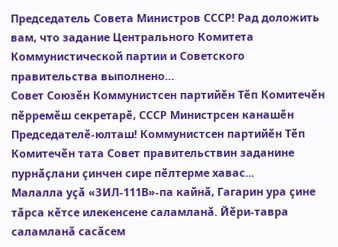Председатель Совета Министров СССР! Рад доложить вам, что задание Центрального Комитета Коммунистической партии и Советского правительства выполнено…
Совет Союзӗн Коммунистсен партийӗн Тӗп Комитечӗн пӗрремӗш секретарӗ, СССР Министрсен канашӗн Председателӗ-юлташ! Коммунистсен партийӗн Тӗп Комитечӗн тата Совет правительствин заданине пурнӑҫлани ҫинчен сире пӗлтерме хавас...
Малалла уҫӑ «ЗИЛ-111В»-па кайнӑ, Гагарин ура ҫине тӑрса кӗтсе илекенсене саламланӑ. Йӗри-тавра саламланӑ сасӑсем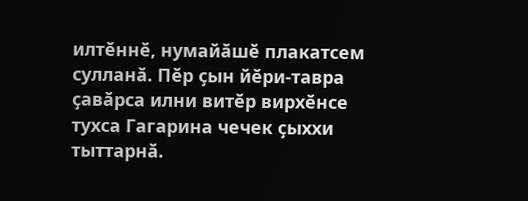илтӗннӗ, нумайӑшӗ плакатсем сулланӑ. Пӗр ҫын йӗри-тавра ҫавӑрса илни витӗр вирхӗнсе тухса Гагарина чечек ҫыххи тыттарнӑ.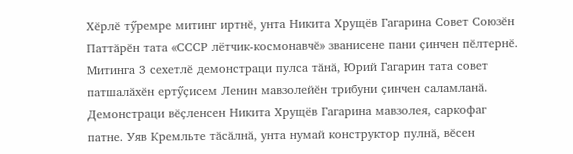Хӗрлӗ тӳремре митинг иртнӗ, унта Никита Хрущёв Гагарина Совет Союзӗн Паттӑрӗн тата «СССР лётчик-космонавчӗ» званисене пани ҫинчен пӗлтернӗ.
Митинга 3 сехетлӗ демонстраци пулса тӑнӑ, Юрий Гагарин тата совет патшалӑхӗн ертӳҫисем Ленин мавзолейӗн трибуни ҫинчен саламланӑ. Демонстраци вӗҫленсен Никита Хрущёв Гагарина мавзолея, саркофаг патне. Уяв Кремльте тӑсӑлнӑ, унта нумай конструктор пулнӑ, вӗсен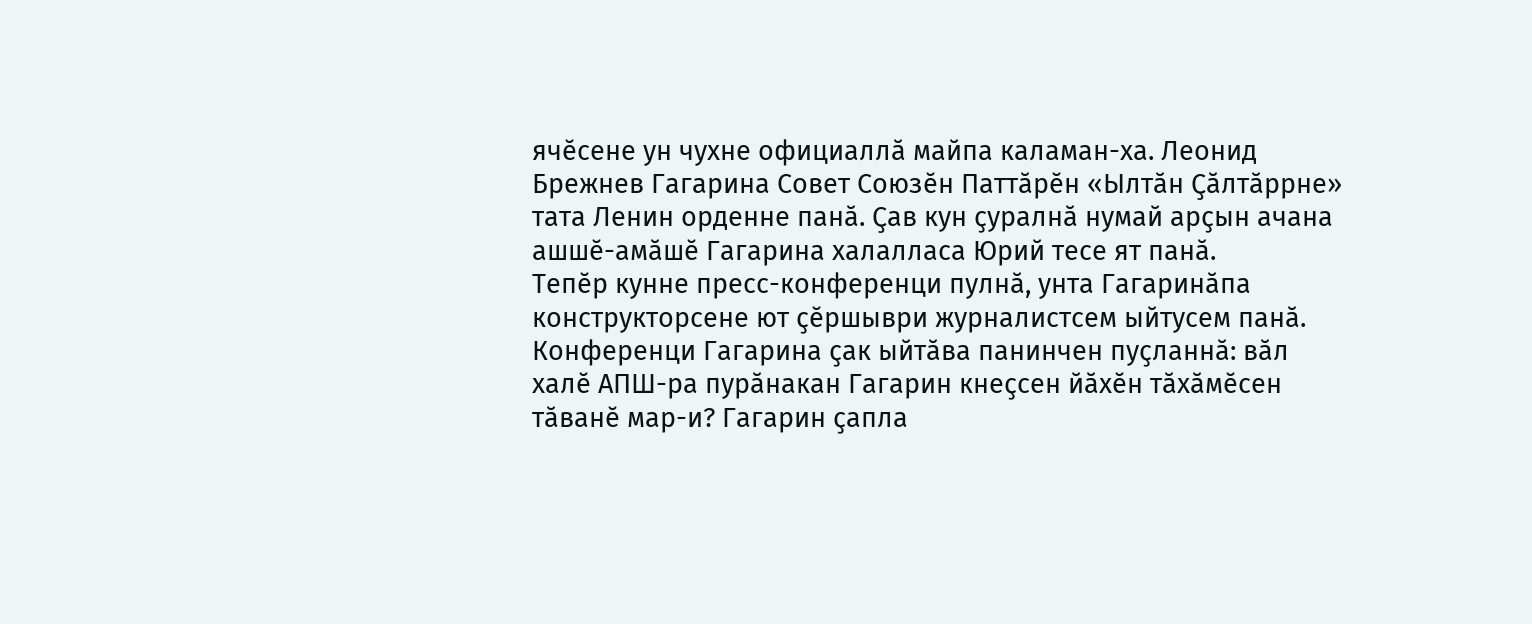ячӗсене ун чухне официаллӑ майпа каламан-ха. Леонид Брежнев Гагарина Совет Союзӗн Паттӑрӗн «Ылтӑн Ҫӑлтӑррне» тата Ленин орденне панӑ. Ҫав кун ҫуралнӑ нумай арҫын ачана ашшӗ-амӑшӗ Гагарина халалласа Юрий тесе ят панӑ.
Тепӗр кунне пресс-конференци пулнӑ, унта Гагаринӑпа конструкторсене ют ҫӗршыври журналистсем ыйтусем панӑ. Конференци Гагарина ҫак ыйтӑва панинчен пуҫланнӑ: вӑл халӗ АПШ-ра пурӑнакан Гагарин кнеҫсен йӑхӗн тӑхӑмӗсен тӑванӗ мар-и? Гагарин ҫапла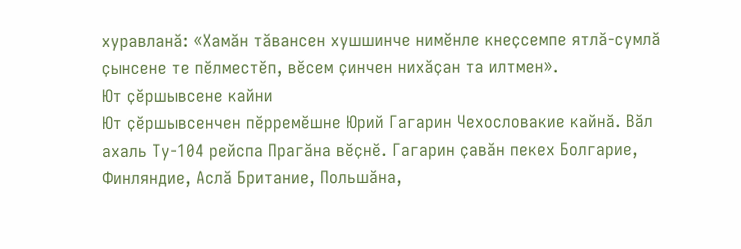хуравланӑ: «Хамӑн тӑвансен хушшинче нимӗнле кнеҫсемпе ятлӑ-сумлӑ ҫынсене те пӗлместӗп, вӗсем ҫинчен нихӑҫан та илтмен».
Ют ҫӗршывсене кайни
Ют ҫӗршывсенчен пӗрремӗшне Юрий Гагарин Чехословакие кайнӑ. Вӑл ахаль Ту-104 рейспа Прагӑна вӗҫнӗ. Гагарин ҫавӑн пекех Болгарие, Финляндие, Аслӑ Британие, Польшӑна,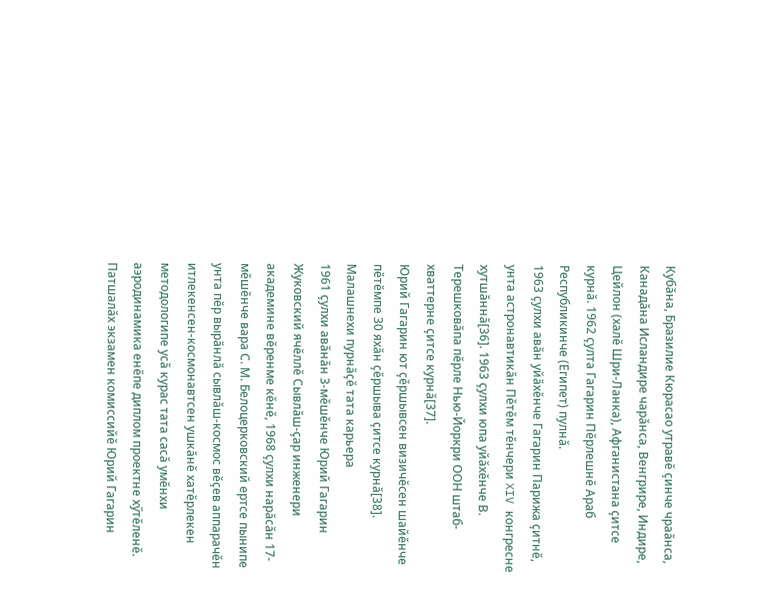Кубӑна, Бразилие Кюрасао утравӗ ҫинче чраӑнса, Канадӑна Исландире чарӑнса, Венгрире, Индире, Цейлон (халӗ Шри-Ланка), Афганистана ҫитсе курнӑ. 1962 ҫулта Гагарин Пӗрлешнӗ Араб Республикинче (Египет) пулнӑ.
1963 ҫулхи авӑн уйӑхӗнче Гагарин Парижа ҫитнӗ, унта астронавтикӑн Пӗтӗм тӗнчери XIV конгресне хутшӑннӑ[36]. 1963 ҫулхи юпа уйӑхӗнче В. Терешковӑпа пӗрле Нью-Йоркри ООН штаб-хваттерне ҫитсе курнӑ[37].
Юрий Гагарин ют ҫӗршывсен визичӗсен шайӗнче пӗтӗмпе 30 яхӑн ҫӗршыва ҫитсе курнӑ[38].
Малашнехи пурнӑҫӗ тата карьера
1961 ҫулхи авӑнӑн 3-мӗшӗнче Юрий Гагарин Жуковский ячӗллӗ Сывлӑш-ҫар инженери академине вӗренме кӗнӗ, 1968 ҫулхи нарӑсӑн 17-мӗшӗнче вара С. М. Белоцерковский ертсе пынипе унта пӗр вырӑнлӑ сывлӑш-космос вӗҫев аппарачӗн итлекенсен-космонавтсен ушкӑнӗ хатӗрлекен методологипе усӑ курас тата сасӑ умӗнхи аэродинамика енӗпе диплом проектне хӳтӗленӗ. Патшалӑх экзамен комиссийӗ Юрий Гагарин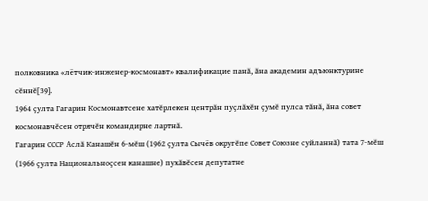полковника «лётчик-инженер-космонавт» квалификацие панӑ, ӑна академин адъюнктурине сӗннӗ[39].
1964 ҫулта Гагарин Космонавтсене хатӗрлекен центрӑн пуҫлӑхӗн ҫумӗ пулса тӑнӑ, ӑна совет космонавчӗсен отрячӗн командирне лартнӑ.
Гагарин СССР Аслӑ Канашӗн 6-мӗш (1962 ҫулта Сычёв округӗпе Совет Союзне суйланнӑ) тата 7-мӗш (1966 ҫулта Национальноҫсен канашне) пухӑвӗсен депутатне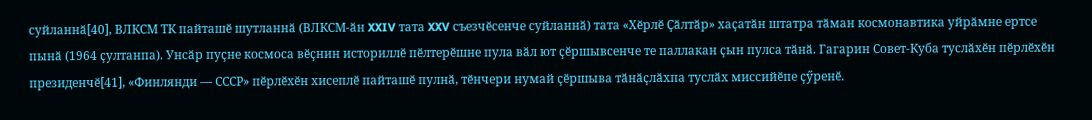суйланнӑ[40], ВЛКСМ ТК пайташӗ шутланнӑ (ВЛКСМ-ӑн XXIV тата XXV съезчӗсенче суйланнӑ) тата «Хӗрлӗ Ҫӑлтӑр» хаҫатӑн штатра тӑман космонавтика уйрӑмне ертсе пынӑ (1964 ҫултанпа). Унсӑр пуҫне космоса вӗҫнин историллӗ пӗлтерӗшне пула вӑл ют ҫӗршывсенче те паллакан ҫын пулса тӑнӑ. Гагарин Совет-Куба туслӑхӗн пӗрлӗхӗн президенчӗ[41], «Финлянди — СССР» пӗрлӗхӗн хисеплӗ пайташӗ пулнӑ, тӗнчери нумай ҫӗршыва тӑнӑҫлӑхпа туслӑх миссийӗпе ҫӳренӗ.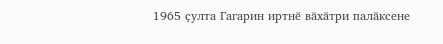1965 ҫулта Гагарин иртнӗ вӑхӑтри палӑксене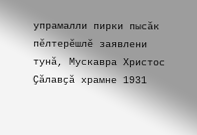упрамалли пирки пысӑк пӗлтерӗшлӗ заявлени тунӑ, Мускавра Христос Ҫӑлавҫӑ храмне 1931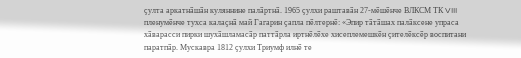ҫулта аркатнӑшӑн куляннине палӑртнӑ. 1965 ҫулхи раштавӑн 27-мӗшӗнче ВЛКСМ ТК VIII пленумӗнче тухса калаҫнӑ май Гагарин ҫапла пӗлтернӗ: «Эпир тӑтӑшах палӑксене упраса хӑварасси пирки шухӑшламасӑр паттӑрла иртнӗлӗхе хисеплемешкӗн ҫителӗксӗр воспитани паратпӑр. Мускавра 1812 ҫулхи Триумф илнӗ те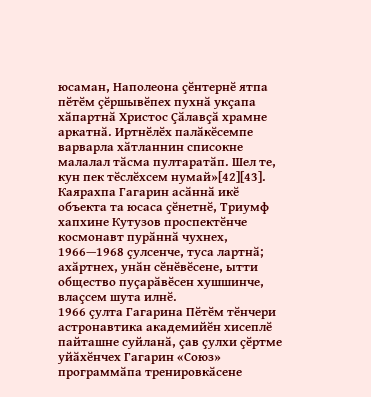юсаман, Наполеона ҫӗнтернӗ ятпа пӗтӗм ҫӗршывӗпех пухнӑ укҫапа хӑпартнӑ Христос Ҫӑлавҫӑ храмне аркатнӑ. Иртнӗлӗх палӑкӗсемпе варварла хӑтланнин списокне малалал тӑсма пултаратӑп. Шел те, кун пек тӗслӗхсем нумай»[42][43]. Каярахпа Гагарин асӑннӑ икӗ объекта та юсаса ҫӗнетнӗ, Триумф хапхине Кутузов проспектӗнче космонавт пурӑннӑ чухнех, 1966—1968 ҫулсенче, туса лартнӑ; ахӑртнех, унӑн сӗнӗвӗсене, ытти общество пуҫарӑвӗсен хушшинче, влаҫсем шута илнӗ.
1966 ҫулта Гагарина Пӗтӗм тӗнчери астронавтика академийӗн хисеплӗ пайташне суйланӑ, ҫав ҫулхи ҫӗртме уйӑхӗнчех Гагарин «Союз» программӑпа тренировкӑсене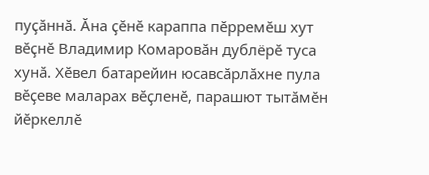пуҫӑннӑ. Ӑна ҫӗнӗ караппа пӗрремӗш хут вӗҫнӗ Владимир Комаровӑн дублёрӗ туса хунӑ. Хӗвел батарейин юсавсӑрлӑхне пула вӗҫеве маларах вӗҫленӗ, парашют тытӑмӗн йӗркеллӗ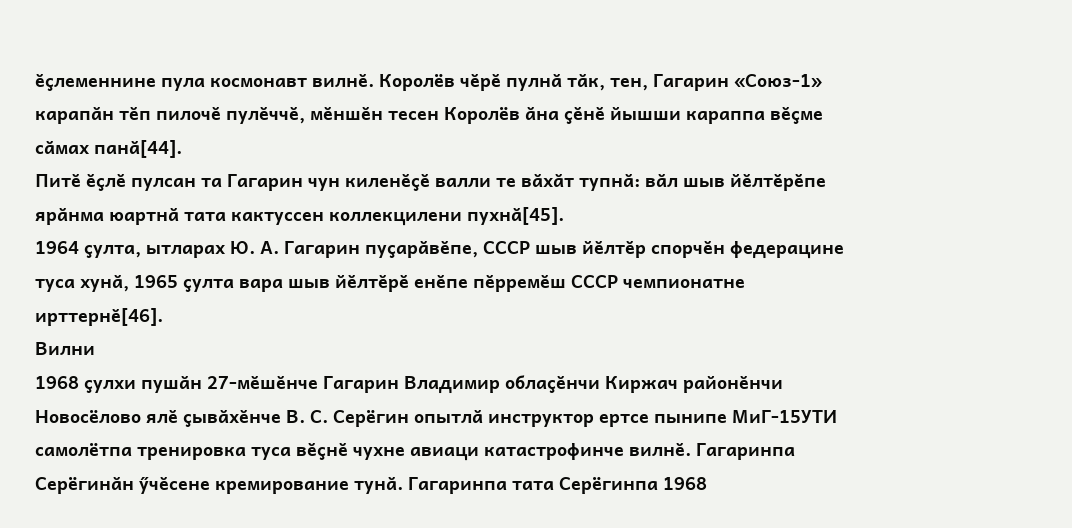ӗҫлеменнине пула космонавт вилнӗ. Королёв чӗрӗ пулнӑ тӑк, тен, Гагарин «Союз-1» карапӑн тӗп пилочӗ пулӗччӗ, мӗншӗн тесен Королёв ӑна ҫӗнӗ йышши караппа вӗҫме сӑмах панӑ[44].
Питӗ ӗҫлӗ пулсан та Гагарин чун киленӗҫӗ валли те вӑхӑт тупнӑ: вӑл шыв йӗлтӗрӗпе ярӑнма юартнӑ тата кактуссен коллекцилени пухнӑ[45].
1964 ҫулта, ытларах Ю. А. Гагарин пуҫарӑвӗпе, СССР шыв йӗлтӗр спорчӗн федерацине туса хунӑ, 1965 ҫулта вара шыв йӗлтӗрӗ енӗпе пӗрремӗш СССР чемпионатне ирттернӗ[46].
Вилни
1968 ҫулхи пушӑн 27-мӗшӗнче Гагарин Владимир облаҫӗнчи Киржач районӗнчи Новосёлово ялӗ ҫывӑхӗнче В. С. Серёгин опытлӑ инструктор ертсе пынипе МиГ-15УТИ самолётпа тренировка туса вӗҫнӗ чухне авиаци катастрофинче вилнӗ. Гагаринпа Серёгинӑн ӳчӗсене кремирование тунӑ. Гагаринпа тата Серёгинпа 1968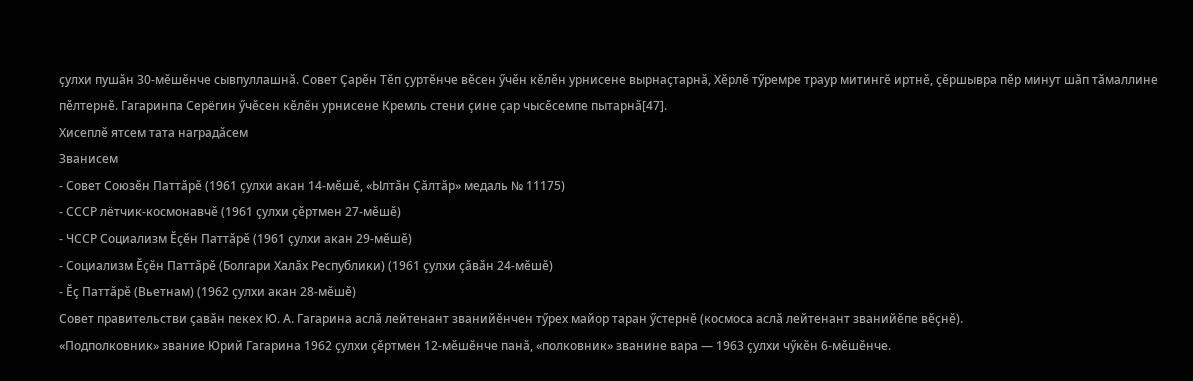ҫулхи пушӑн 30-мӗшӗнче сывпуллашнӑ. Совет Ҫарӗн Тӗп ҫуртӗнче вӗсен ӳчӗн кӗлӗн урнисене вырнаҫтарнӑ, Хӗрлӗ тӳремре траур митингӗ иртнӗ, ҫӗршывра пӗр минут шӑп тӑмаллине пӗлтернӗ. Гагаринпа Серёгин ӳчӗсен кӗлӗн урнисене Кремль стени ҫине ҫар чысӗсемпе пытарнӑ[47].
Хисеплӗ ятсем тата наградӑсем
Званисем
- Совет Союзӗн Паттӑрӗ (1961 ҫулхи акан 14-мӗшӗ, «Ылтӑн Ҫӑлтӑр» медаль № 11175)
- СССР лётчик-космонавчӗ (1961 ҫулхи ҫӗртмен 27-мӗшӗ)
- ЧССР Социализм Ӗҫӗн Паттӑрӗ (1961 ҫулхи акан 29-мӗшӗ)
- Социализм Ӗҫӗн Паттӑрӗ (Болгари Халӑх Республики) (1961 ҫулхи ҫӑвӑн 24-мӗшӗ)
- Ӗҫ Паттӑрӗ (Вьетнам) (1962 ҫулхи акан 28-мӗшӗ)
Совет правительстви ҫавӑн пекех Ю. А. Гагарина аслӑ лейтенант званийӗнчен тӳрех майор таран ӳстернӗ (космоса аслӑ лейтенант званийӗпе вӗҫнӗ).
«Подполковник» звание Юрий Гагарина 1962 ҫулхи ҫӗртмен 12-мӗшӗнче панӑ, «полковник» званине вара — 1963 ҫулхи чӳкӗн 6-мӗшӗнче.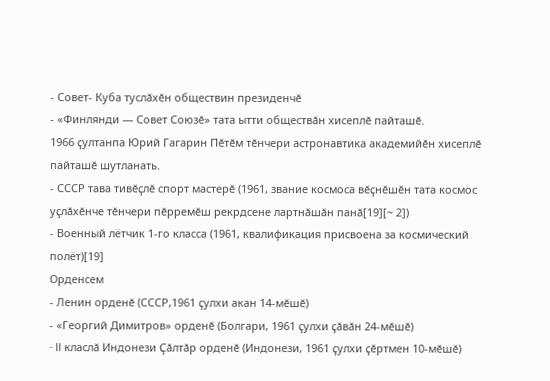- Совет- Куба туслӑхӗн обществин президенчӗ
- «Финлянди — Совет Союзӗ» тата ытти обществӑн хисеплӗ пайташӗ.
1966 ҫултанпа Юрий Гагарин Пӗтӗм тӗнчери астронавтика академийӗн хисеплӗ пайташӗ шутланать.
- СССР тава тивӗҫлӗ спорт мастерӗ (1961, звание космоса вӗҫнӗшӗн тата космос уҫлӑхӗнче тӗнчери пӗрремӗш рекрдсене лартнӑшӑн панӑ[19][~ 2])
- Военный лётчик 1-го класса (1961, квалификация присвоена за космический полёт)[19]
Орденсем
- Ленин орденӗ (СССР,1961 ҫулхи акан 14-мӗшӗ)
- «Георгий Димитров» орденӗ (Болгари, 1961 ҫулхи ҫӑвӑн 24-мӗшӗ)
- II класлӑ Индонези Ҫӑлтӑр орденӗ (Индонези, 1961 ҫулхи ҫӗртмен 10-мӗшӗ)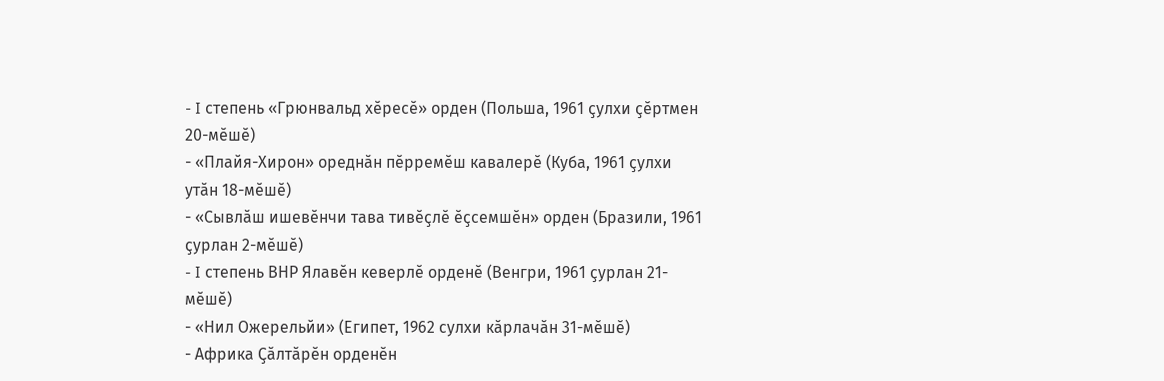- I степень «Грюнвальд хӗресӗ» орден (Польша, 1961 ҫулхи ҫӗртмен 20-мӗшӗ)
- «Плайя-Хирон» ореднӑн пӗрремӗш кавалерӗ (Куба, 1961 ҫулхи утӑн 18-мӗшӗ)
- «Сывлӑш ишевӗнчи тава тивӗҫлӗ ӗҫсемшӗн» орден (Бразили, 1961 ҫурлан 2-мӗшӗ)
- I степень ВНР Ялавӗн кеверлӗ орденӗ (Венгри, 1961 ҫурлан 21-мӗшӗ)
- «Нил Ожерельйи» (Египет, 1962 сулхи кӑрлачӑн 31-мӗшӗ)
- Африка Ҫӑлтӑрӗн орденӗн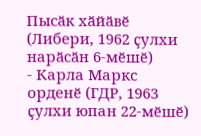Пысӑк хӑйӑвӗ (Либери, 1962 ҫулхи нарӑсӑн 6-мӗшӗ)
- Карла Маркс орденӗ (ГДР, 1963 ҫулхи юпан 22-мӗшӗ)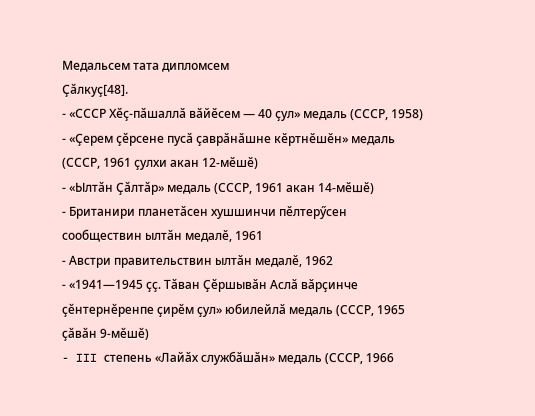Медальсем тата дипломсем
Ҫӑлкуҫ[48].
- «СССР Хӗҫ-пӑшаллӑ вӑйӗсем — 40 ҫул» медаль (СССР, 1958)
- «Ҫерем ҫӗрсене пусӑ ҫаврӑнӑшне кӗртнӗшӗн» медаль (СССР, 1961 ҫулхи акан 12-мӗшӗ)
- «Ылтӑн Ҫӑлтӑр» медаль (СССР, 1961 акан 14-мӗшӗ)
- Британири планетӑсен хушшинчи пӗлтерӳсен сообществин ылтӑн медалӗ, 1961
- Австри правительствин ылтӑн медалӗ, 1962
- «1941—1945 ҫҫ. Тӑван Ҫӗршывӑн Аслӑ вӑрҫинче ҫӗнтернӗренпе ҫирӗм ҫул» юбилейлӑ медаль (СССР, 1965 ҫӑвӑн 9-мӗшӗ)
- III степень «Лайӑх службӑшӑн» медаль (СССР, 1966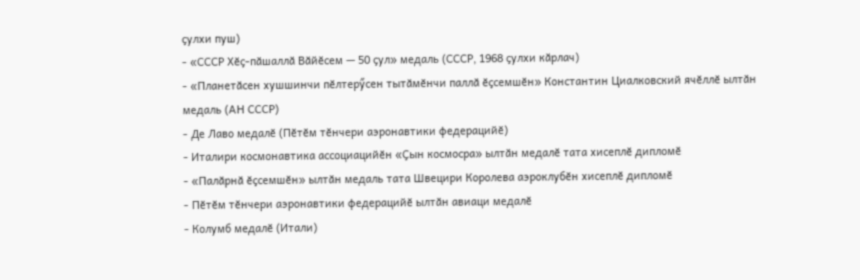ҫулхи пуш)
- «СССР Хӗҫ-пӑшаллӑ Вӑйӗсем — 50 ҫул» медаль (СССР, 1968 ҫулхи кӑрлач)
- «Планетӑсен хушшинчи пӗлтерӳсен тытӑмӗнчи паллӑ ӗҫсемшӗн» Константин Циалковский ячӗллӗ ылтӑн медаль (АН СССР)
- Де Лаво медалӗ (Пӗтӗм тӗнчери аэронавтики федерацийӗ)
- Италири космонавтика ассоциацийӗн «Ҫын космосра» ылтӑн медалӗ тата хисеплӗ дипломӗ
- «Палӑрнӑ ӗҫсемшӗн» ылтӑн медаль тата Швецири Королева аэроклубӗн хисеплӗ дипломӗ
- Пӗтӗм тӗнчери аэронавтики федерацийӗ ылтӑн авиаци медалӗ
- Колумб медалӗ (Итали)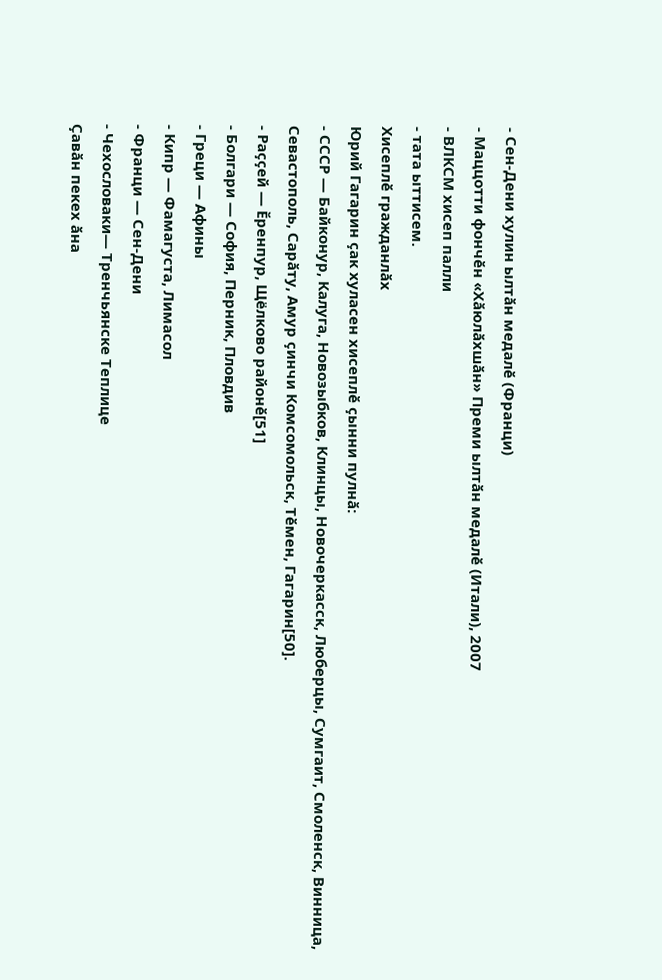- Сен-Дени хулин ылтӑн медалӗ (Франци)
- Маццотти фончӗн «Хӑюлӑхшӑн» Преми ылтӑн медалӗ (Итали), 2007
- ВЛКСМ хисеп палли
- тата ыттисем.
Хисеплӗ гражданлӑх
Юрий Гагарин ҫак хуласен хисеплӗ ҫынни пулнӑ:
- СССР — Байконур, Калуга, Новозыбков, Клинцы, Новочеркасск, Люберцы, Сумгаит, Смоленск, Винница, Севастополь, Сарӑту, Амур ҫинчи Комсомольск, Тӗмен, Гагарин[50].
- Раҫҫей — Ӗренпур, Щёлково районӗ[51]
- Болгари — София, Перник, Пловдив
- Греци — Афины
- Кипр — Фамагуста, Лимасол
- Франци — Сен-Дени
- Чехословаки— Тренчьянске Теплице
Ҫавӑн пекех ӑна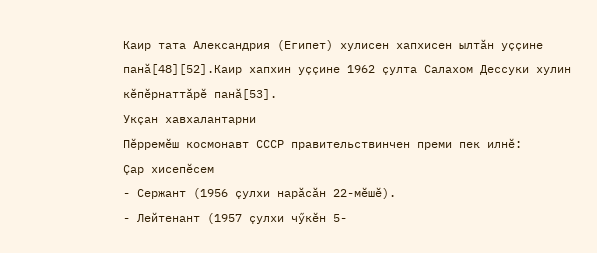Каир тата Александрия (Египет) хулисен хапхисен ылтӑн уҫҫине панӑ[48][52].Каир хапхин уҫҫине 1962 ҫулта Салахом Дессуки хулин кӗпӗрнаттӑрӗ панӑ[53].
Укҫан хавхалантарни
Пӗрремӗш космонавт СССР правительствинчен преми пек илнӗ:
Ҫар хисепӗсем
- Сержант (1956 ҫулхи нарӑсӑн 22-мӗшӗ).
- Лейтенант (1957 ҫулхи чӳкӗн 5-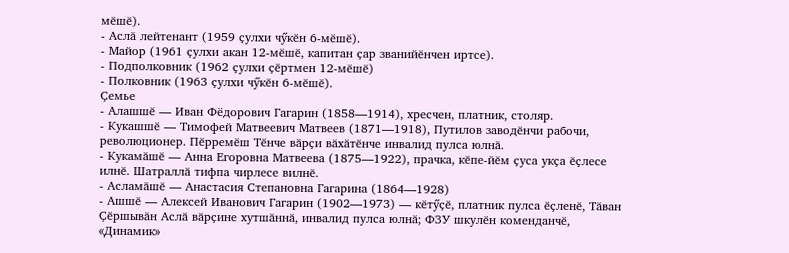мӗшӗ).
- Аслӑ лейтенант (1959 ҫулхи чӳкӗн 6-мӗшӗ).
- Майор (1961 ҫулхи акан 12-мӗшӗ, капитан ҫар званийӗнчен иртсе).
- Подполковник (1962 ҫулхи ҫӗртмен 12-мӗшӗ)
- Полковник (1963 ҫулхи чӳкӗн 6-мӗшӗ).
Ҫемье
- Алашшӗ — Иван Фёдорович Гагарин (1858—1914), хресчен, платник, столяр.
- Кукашшӗ — Тимофей Матвеевич Матвеев (1871—1918), Путилов заводӗнчи рабочи, революционер. Пӗрремӗш Тӗнче вӑрҫи вӑхӑтӗнче инвалид пулса юлнӑ.
- Кукамӑшӗ — Анна Егоровна Матвеева (1875—1922), прачка, кӗпе-йӗм ҫуса укҫа ӗҫлесе илнӗ. Шатраллӑ тифпа чирлесе вилнӗ.
- Асламӑшӗ — Анастасия Степановна Гагарина (1864—1928)
- Ашшӗ — Алексей Иванович Гагарин (1902—1973) — кӗтӳҫӗ, платник пулса ӗҫленӗ, Тӑван Ҫӗршывӑн Аслӑ вӑрҫине хутшӑннӑ, инвалид пулса юлнӑ; ФЗУ шкулӗн коменданчӗ, «Динамик»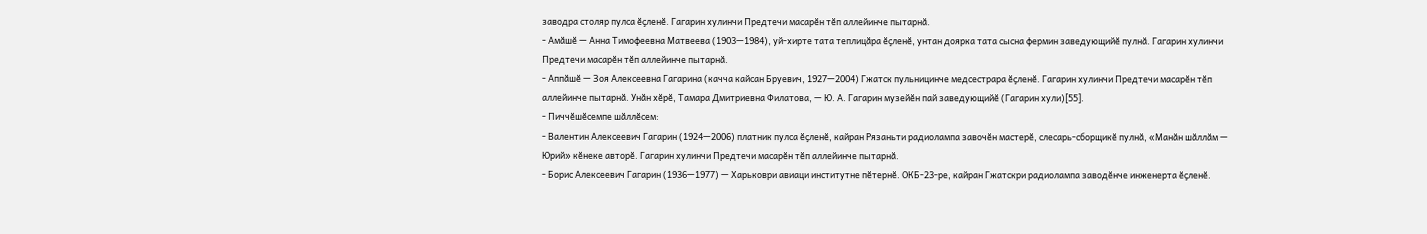заводра столяр пулса ӗҫленӗ. Гагарин хулинчи Предтечи масарӗн тӗп аллейинче пытарнӑ.
- Амӑшӗ — Анна Тимофеевна Матвеева (1903—1984), уй-хирте тата теплицӑра ӗҫленӗ, унтан доярка тата сысна фермин заведующийӗ пулнӑ. Гагарин хулинчи Предтечи масарӗн тӗп аллейинче пытарнӑ.
- Аппӑшӗ — Зоя Алексеевна Гагарина (качча кайсан Бруевич, 1927—2004) Гжатск пульницинче медсестрара ӗҫленӗ. Гагарин хулинчи Предтечи масарӗн тӗп аллейинче пытарнӑ. Унӑн хӗрӗ, Тамара Дмитриевна Филатова, — Ю. А. Гагарин музейӗн пай заведующийӗ (Гагарин хули)[55].
- Пиччӗшӗсемпе шӑллӗсем:
- Валентин Алексеевич Гагарин (1924—2006) платник пулса ӗҫленӗ, кайран Рязаньти радиолампа завочӗн мастерӗ, слесарь-сборщикӗ пулнӑ, «Манӑн шӑллӑм — Юрий» кӗнеке авторӗ. Гагарин хулинчи Предтечи масарӗн тӗп аллейинче пытарнӑ.
- Борис Алексеевич Гагарин (1936—1977) — Харьковри авиаци институтне пӗтернӗ. ОКБ-23-ре, кайран Гжатскри радиолампа заводӗнче инженерта ӗҫленӗ.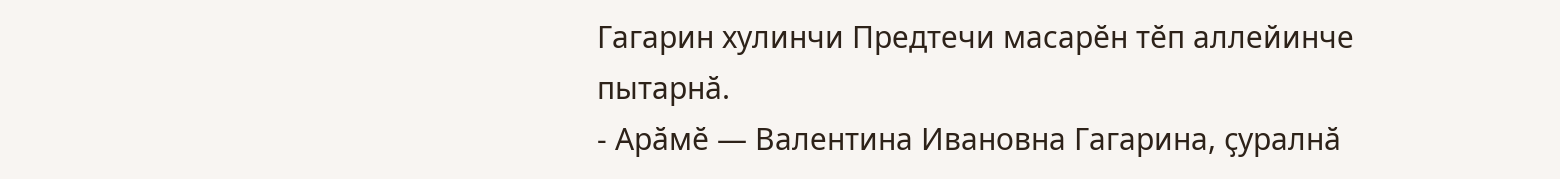Гагарин хулинчи Предтечи масарӗн тӗп аллейинче пытарнӑ.
- Арӑмӗ — Валентина Ивановна Гагарина, ҫуралнӑ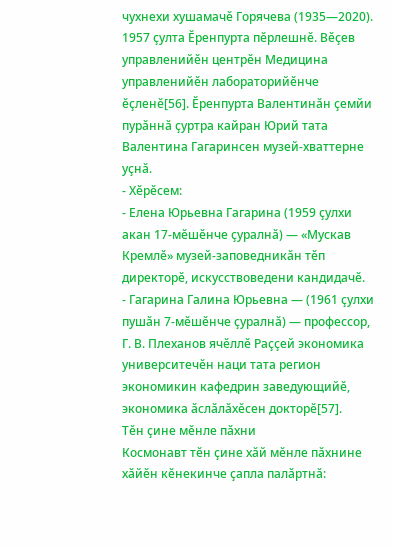чухнехи хушамачӗ Горячева (1935—2020). 1957 ҫулта Ӗренпурта пӗрлешнӗ. Вӗҫев управленийӗн центрӗн Медицина управленийӗн лабораторийӗнче ӗҫленӗ[56]. Ӗренпурта Валентинӑн ҫемйи пурӑннӑ ҫуртра кайран Юрий тата Валентина Гагаринсен музей-хваттерне уҫнӑ.
- Хӗрӗсем:
- Елена Юрьевна Гагарина (1959 ҫулхи акан 17-мӗшӗнче ҫуралнӑ) — «Мускав Кремлӗ» музей-заповедникӑн тӗп директорӗ, искусствоведени кандидачӗ.
- Гагарина Галина Юрьевна — (1961 ҫулхи пушӑн 7-мӗшӗнче ҫуралнӑ) — профессор, Г. В. Плеханов ячӗллӗ Раҫҫей экономика университечӗн наци тата регион экономикин кафедрин заведующийӗ, экономика ӑслӑлӑхӗсен докторӗ[57].
Тӗн ҫине мӗнле пӑхни
Космонавт тӗн ҫине хӑй мӗнле пӑхнине хӑйӗн кӗнекинче ҫапла палӑртнӑ: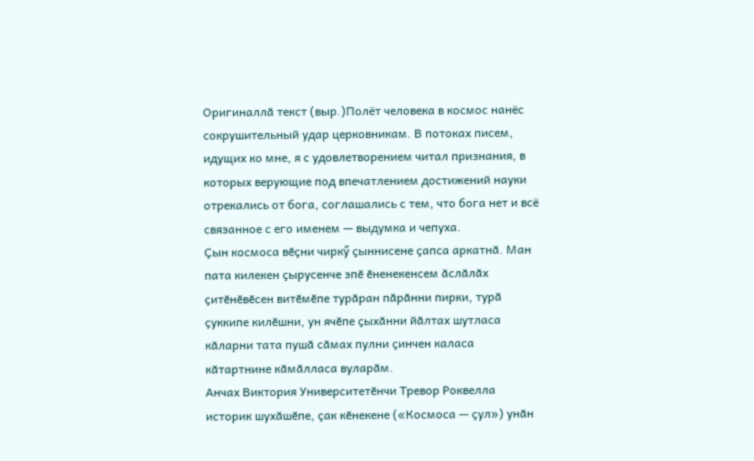Оригиналлӑ текст (выр.)Полёт человека в космос нанёс сокрушительный удар церковникам. В потоках писем, идущих ко мне, я с удовлетворением читал признания, в которых верующие под впечатлением достижений науки отрекались от бога, соглашались с тем, что бога нет и всё связанное с его именем — выдумка и чепуха.
Ҫын космоса вӗҫни чиркӳ ҫыннисене ҫапса аркатнӑ. Ман пата килекен ҫырусенче эпӗ ӗненекенсем ӑслӑлӑх ҫитӗнӗвӗсен витӗмӗпе турӑран пӑрӑнни пирки, турӑ ҫуккипе килӗшни, ун ячӗпе ҫыхӑнни йӑлтах шутласа кӑларни тата пушӑ сӑмах пулни ҫинчен каласа кӑтартнине кӑмӑлласа вуларӑм.
Анчах Виктория Университетӗнчи Тревор Роквелла историк шухӑшӗпе, ҫак кӗнекене («Космоса — ҫул») унӑн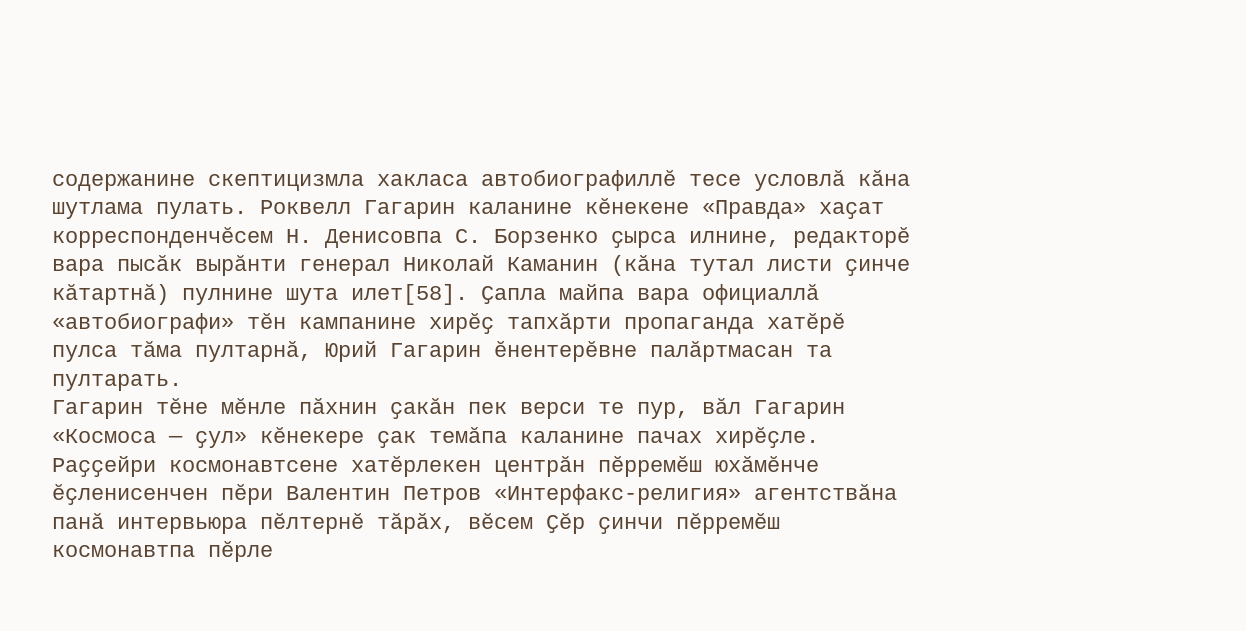содержанине скептицизмла хакласа автобиографиллӗ тесе условлӑ кӑна шутлама пулать. Роквелл Гагарин каланине кӗнекене «Правда» хаҫат корреспонденчӗсем Н. Денисовпа С. Борзенко ҫырса илнине, редакторӗ вара пысӑк вырӑнти генерал Николай Каманин (кӑна тутал листи ҫинче кӑтартнӑ) пулнине шута илет[58]. Ҫапла майпа вара официаллӑ «автобиографи» тӗн кампанине хирӗҫ тапхӑрти пропаганда хатӗрӗ пулса тӑма пултарнӑ, Юрий Гагарин ӗнентерӗвне палӑртмасан та пултарать.
Гагарин тӗне мӗнле пӑхнин ҫакӑн пек верси те пур, вӑл Гагарин «Космоса — ҫул» кӗнекере ҫак темӑпа каланине пачах хирӗҫле. Раҫҫейри космонавтсене хатӗрлекен центрӑн пӗрремӗш юхӑмӗнче ӗҫленисенчен пӗри Валентин Петров «Интерфакс-религия» агентствӑна панӑ интервьюра пӗлтернӗ тӑрӑх, вӗсем Ҫӗр ҫинчи пӗрремӗш космонавтпа пӗрле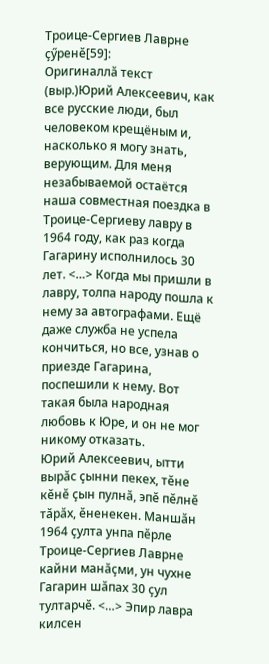Троице-Сергиев Лаврне ҫӳренӗ[59]:
Оригиналлӑ текст (выр.)Юрий Алексеевич, как все русские люди, был человеком крещёным и, насколько я могу знать, верующим. Для меня незабываемой остаётся наша совместная поездка в Троице-Сергиеву лавру в 1964 году, как раз когда Гагарину исполнилось 30 лет. <…> Когда мы пришли в лавру, толпа народу пошла к нему за автографами. Ещё даже служба не успела кончиться, но все, узнав о приезде Гагарина, поспешили к нему. Вот такая была народная любовь к Юре, и он не мог никому отказать.
Юрий Алексеевич, ытти вырӑс ҫынни пекех, тӗне кӗнӗ ҫын пулнӑ, эпӗ пӗлнӗ тӑрӑх, ӗненекен. Маншӑн 1964 ҫулта унпа пӗрле Троице-Сергиев Лаврне кайни манӑҫми, ун чухне Гагарин шӑпах 30 ҫул тултарчӗ. <…> Эпир лавра килсен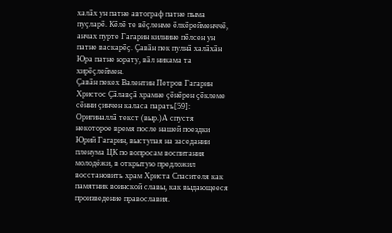халӑх ун патне автограф патне пыма пуҫларӗ. Кӗлӗ те вӗҫленме ӗлкӗрейменччӗ, анчах пурте Гагарин килнине пӗлсен ун патне васкарӗҫ. Ҫавӑн пек пулнӑ халӑхӑн Юра патне юрату, вӑл никама та хирӗҫлеймен.
Ҫавӑн пекех Валентин Петров Гагарин Христос Ҫӑлавҫӑ храмне ҫӗнӗрен ҫӗклеме сӗнни ҫинчен каласа парать[59]:
Оригиналлӑ текст (выр.)А спустя некоторое время после нашей поездки Юрий Гагарин, выступая на заседании пленума ЦК по вопросам воспитания молодёжи, в открытую предложил восстановить храм Христа Спасителя как памятник воинской славы, как выдающееся произведение православия.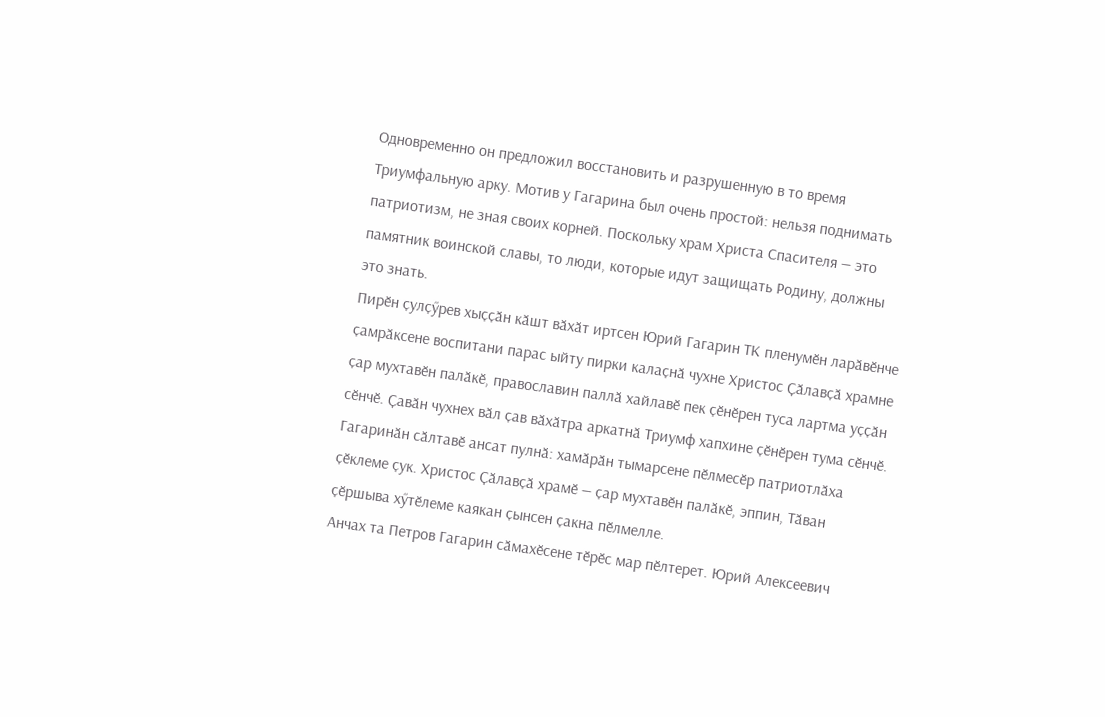Одновременно он предложил восстановить и разрушенную в то время Триумфальную арку. Мотив у Гагарина был очень простой: нельзя поднимать патриотизм, не зная своих корней. Поскольку храм Христа Спасителя — это памятник воинской славы, то люди, которые идут защищать Родину, должны это знать.
Пирӗн ҫулҫӳрев хыҫҫӑн кӑшт вӑхӑт иртсен Юрий Гагарин ТК пленумӗн ларӑвӗнче ҫамрӑксене воспитани парас ыйту пирки калаҫнӑ чухне Христос Ҫӑлавҫӑ храмне ҫар мухтавӗн палӑкӗ, православин паллӑ хайлавӗ пек ҫӗнӗрен туса лартма уҫҫӑн сӗнчӗ. Ҫавӑн чухнех вӑл ҫав вӑхӑтра аркатнӑ Триумф хапхине ҫӗнӗрен тума сӗнчӗ. Гагаринӑн сӑлтавӗ ансат пулнӑ: хамӑрӑн тымарсене пӗлмесӗр патриотлӑха ҫӗклеме ҫук. Христос Ҫӑлавҫӑ храмӗ — ҫар мухтавӗн палӑкӗ, эппин, Тӑван ҫӗршыва хӳтӗлеме каякан ҫынсен ҫакна пӗлмелле.
Анчах та Петров Гагарин сӑмахӗсене тӗрӗс мар пӗлтерет. Юрий Алексеевич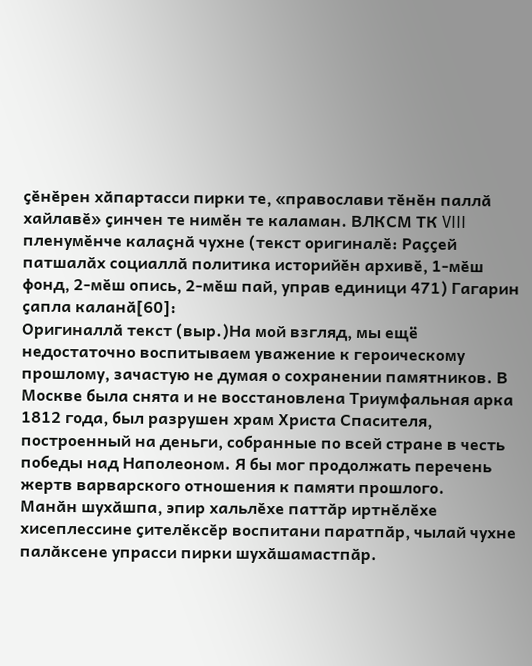ҫӗнӗрен хӑпартасси пирки те, «православи тӗнӗн паллӑ хайлавӗ» ҫинчен те нимӗн те каламан. ВЛКСМ ТК VIII пленумӗнче калаҫнӑ чухне (текст оригиналӗ: Раҫҫей патшалӑх социаллӑ политика историйӗн архивӗ, 1-мӗш фонд, 2-мӗш опись, 2-мӗш пай, управ единици 471) Гагарин ҫапла каланӑ[60]:
Оригиналлӑ текст (выр.)На мой взгляд, мы ещё недостаточно воспитываем уважение к героическому прошлому, зачастую не думая о сохранении памятников. В Москве была снята и не восстановлена Триумфальная арка 1812 года, был разрушен храм Христа Спасителя, построенный на деньги, собранные по всей стране в честь победы над Наполеоном. Я бы мог продолжать перечень жертв варварского отношения к памяти прошлого.
Манӑн шухӑшпа, эпир хальлӗхе паттӑр иртнӗлӗхе хисеплессине ҫителӗксӗр воспитани паратпӑр, чылай чухне палӑксене упрасси пирки шухӑшамастпӑр.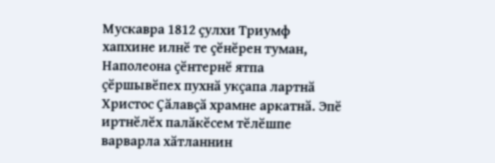Мускавра 1812 ҫулхи Триумф хапхине илнӗ те ҫӗнӗрен туман, Наполеона ҫӗнтернӗ ятпа ҫӗршывӗпех пухнӑ укҫапа лартнӑ Христос Ҫӑлавҫӑ храмне аркатнӑ. Эпӗ иртнӗлӗх палӑкӗсем тӗлӗшпе варварла хӑтланнин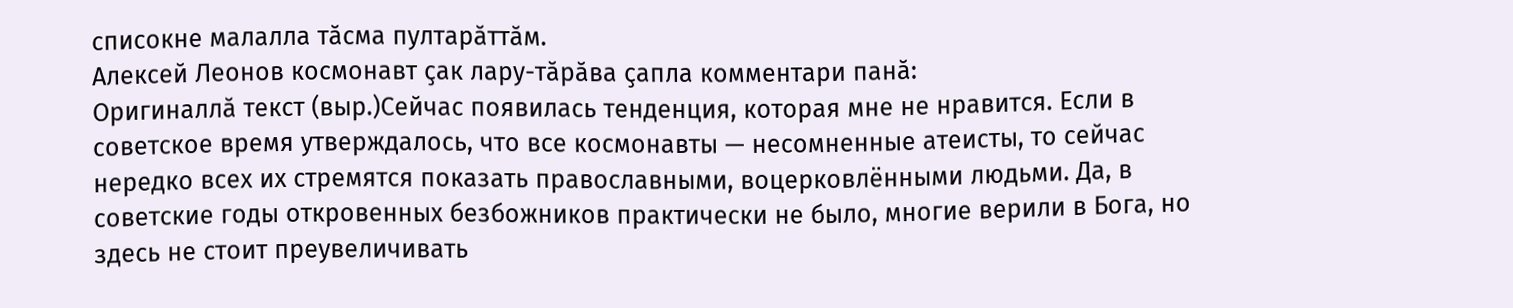списокне малалла тӑсма пултарӑттӑм.
Алексей Леонов космонавт ҫак лару-тӑрӑва ҫапла комментари панӑ:
Оригиналлӑ текст (выр.)Сейчас появилась тенденция, которая мне не нравится. Если в советское время утверждалось, что все космонавты — несомненные атеисты, то сейчас нередко всех их стремятся показать православными, воцерковлёнными людьми. Да, в советские годы откровенных безбожников практически не было, многие верили в Бога, но здесь не стоит преувеличивать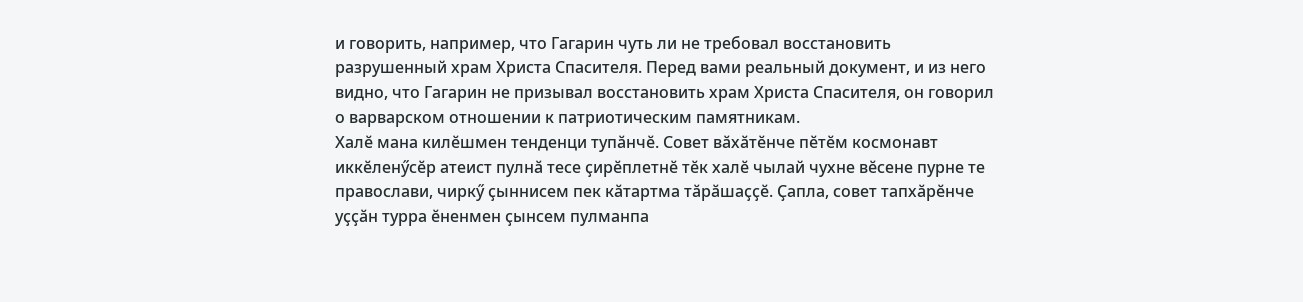и говорить, например, что Гагарин чуть ли не требовал восстановить разрушенный храм Христа Спасителя. Перед вами реальный документ, и из него видно, что Гагарин не призывал восстановить храм Христа Спасителя, он говорил о варварском отношении к патриотическим памятникам.
Халӗ мана килӗшмен тенденци тупӑнчӗ. Совет вӑхӑтӗнче пӗтӗм космонавт иккӗленӳсӗр атеист пулнӑ тесе ҫирӗплетнӗ тӗк халӗ чылай чухне вӗсене пурне те православи, чиркӳ ҫыннисем пек кӑтартма тӑрӑшаҫҫӗ. Ҫапла, совет тапхӑрӗнче уҫҫӑн турра ӗненмен ҫынсем пулманпа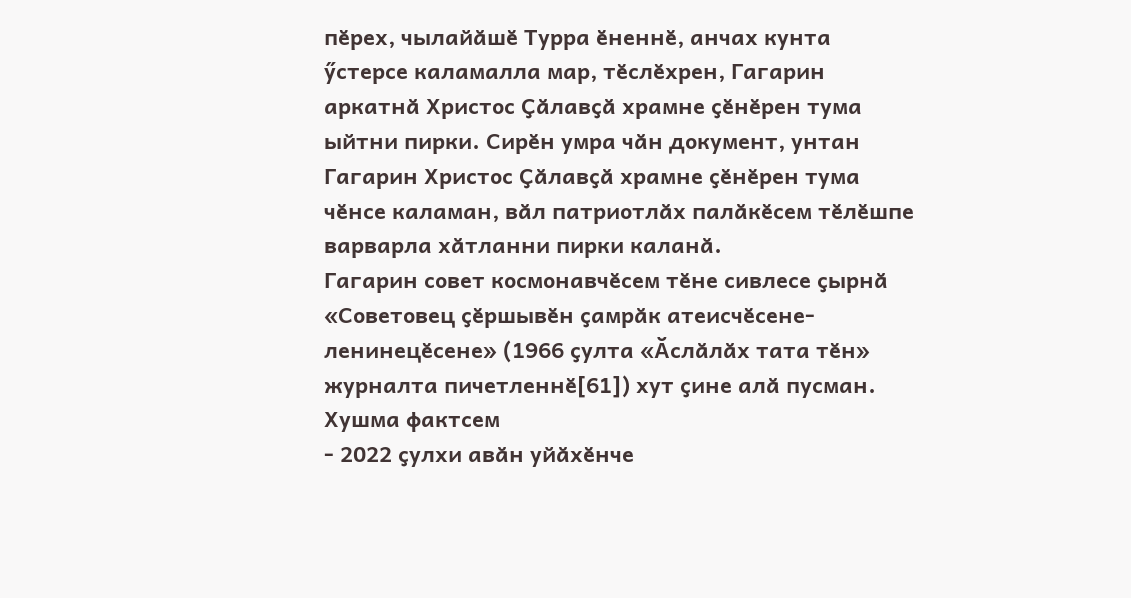пӗрех, чылайӑшӗ Турра ӗненнӗ, анчах кунта ӳстерсе каламалла мар, тӗслӗхрен, Гагарин аркатнӑ Христос Ҫӑлавҫӑ храмне ҫӗнӗрен тума ыйтни пирки. Сирӗн умра чӑн документ, унтан Гагарин Христос Ҫӑлавҫӑ храмне ҫӗнӗрен тума чӗнсе каламан, вӑл патриотлӑх палӑкӗсем тӗлӗшпе варварла хӑтланни пирки каланӑ.
Гагарин совет космонавчӗсем тӗне сивлесе ҫырнӑ «Советовец ҫӗршывӗн ҫамрӑк атеисчӗсене-ленинецӗсене» (1966 ҫулта «Ӑслӑлӑх тата тӗн» журналта пичетленнӗ[61]) хут ҫине алӑ пусман.
Хушма фактсем
- 2022 ҫулхи авӑн уйӑхӗнче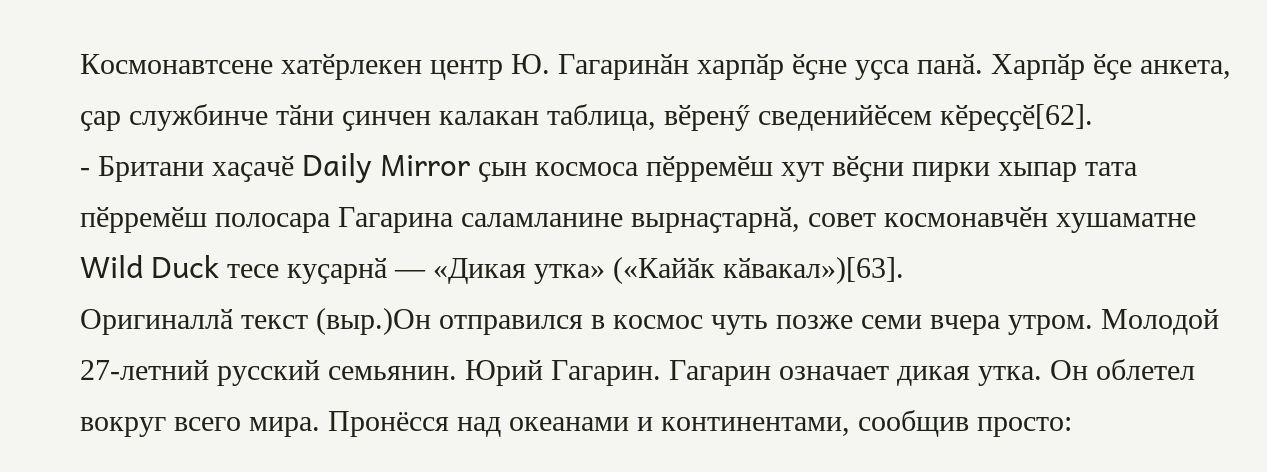Космонавтсене хатӗрлекен центр Ю. Гагаринӑн харпӑр ӗҫне уҫса панӑ. Харпӑр ӗҫе анкета, ҫар службинче тӑни ҫинчен калакан таблица, вӗренӳ сведенийӗсем кӗреҫҫӗ[62].
- Британи хаҫачӗ Daily Mirror ҫын космоса пӗрремӗш хут вӗҫни пирки хыпар тата пӗрремӗш полосара Гагарина саламланине вырнаҫтарнӑ, совет космонавчӗн хушаматне Wild Duck тесе куҫарнӑ — «Дикая утка» («Кайӑк кӑвакал»)[63].
Оригиналлӑ текст (выр.)Он отправился в космос чуть позже семи вчера утром. Молодой 27-летний русский семьянин. Юрий Гагарин. Гагарин означает дикая утка. Он облетел вокруг всего мира. Пронёсся над океанами и континентами, сообщив просто: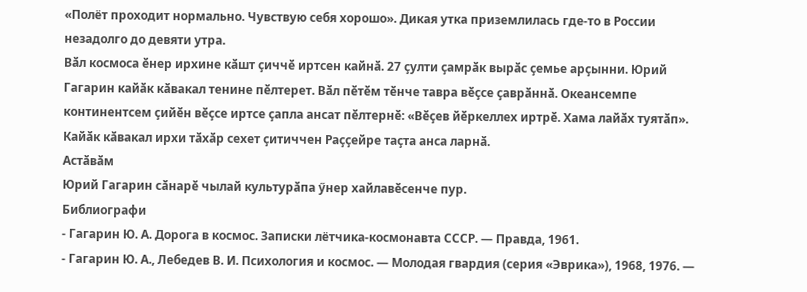«Полёт проходит нормально. Чувствую себя хорошо». Дикая утка приземлилась где-то в России незадолго до девяти утра.
Вӑл космоса ӗнер ирхине кӑшт ҫиччӗ иртсен кайнӑ. 27 ҫулти ҫамрӑк вырӑс ҫемье арҫынни. Юрий Гагарин кайӑк кӑвакал тенине пӗлтерет. Вӑл пӗтӗм тӗнче тавра вӗҫсе ҫаврӑннӑ. Океансемпе континентсем ҫийӗн вӗҫсе иртсе ҫапла ансат пӗлтернӗ: «Вӗҫев йӗркеллех иртрӗ. Хама лайӑх туятӑп». Кайӑк кӑвакал ирхи тӑхӑр сехет ҫитиччен Раҫҫейре таҫта анса ларнӑ.
Астӑвӑм
Юрий Гагарин сӑнарӗ чылай культурӑпа ӳнер хайлавӗсенче пур.
Библиографи
- Гагарин Ю. А. Дорога в космос. Записки лётчика-космонавта СССР. — Правда, 1961.
- Гагарин Ю. А., Лебедев В. И. Психология и космос. — Молодая гвардия (серия «Эврика»), 1968, 1976. —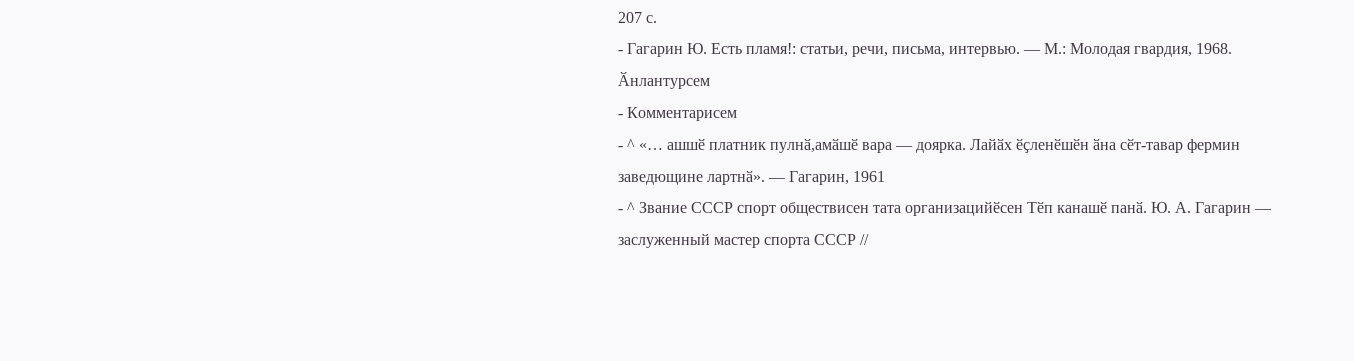207 с.
- Гагарин Ю. Есть пламя!: статьи, речи, письма, интервью. — М.: Молодая гвардия, 1968.
Ӑнлантурсем
- Комментарисем
- ^ «… ашшӗ платник пулнӑ,амӑшӗ вара — доярка. Лайӑх ӗҫленӗшӗн ӑна сӗт-тавар фермин заведющине лартнӑ». — Гагарин, 1961
- ^ Звание СССР спорт обществисен тата организацийӗсен Тӗп канашӗ панӑ. Ю. А. Гагарин — заслуженный мастер спорта СССР //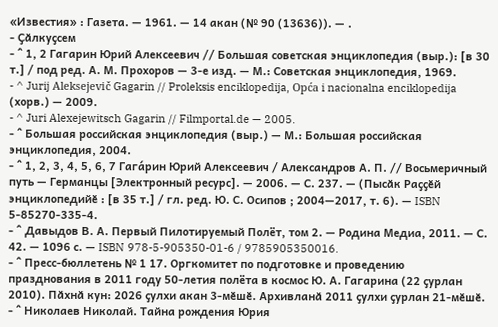«Известия» : Газета. — 1961. — 14 акан (№ 90 (13636)). — .
- Ҫӑлкуҫсем
- ^ 1, 2 Гагарин Юрий Алексеевич // Большая советская энциклопедия (выр.): [в 30 т.] / под ред. А. М. Прохоров — 3-е изд. — М.: Советская энциклопедия, 1969.
- ^ Jurij Aleksejevič Gagarin // Proleksis enciklopedija, Opća i nacionalna enciklopedija (хорв.) — 2009.
- ^ Juri Alexejewitsch Gagarin // Filmportal.de — 2005.
- ^ Большая российская энциклопедия (выр.) — М.: Большая российская энциклопедия, 2004.
- ^ 1, 2, 3, 4, 5, 6, 7 Гага́рин Юрий Алексеевич / Александров А. П. // Восьмеричный путь — Германцы [Электронный ресурс]. — 2006. — С. 237. — (Пысӑк Раҫҫӗй энциклопедийӗ : [в 35 т.] / гл. ред. Ю. С. Осипов ; 2004—2017, т. 6). — ISBN 5-85270-335-4.
- ^ Давыдов В. А. Первый Пилотируемый Полёт, том 2. — Родина Медиа, 2011. — С. 42. — 1096 с. — ISBN 978-5-905350-01-6 / 9785905350016.
- ^ Пресс-бюллетень № 1 17. Оргкомитет по подготовке и проведению празднования в 2011 году 50-летия полёта в космос Ю. А. Гагарина (22 ҫурлан 2010). Пӑхнӑ кун: 2026 ҫулхи акан 3-мӗшӗ. Архивланӑ 2011 ҫулхи ҫурлан 21-мӗшӗ.
- ^ Николаев Николай. Тайна рождения Юрия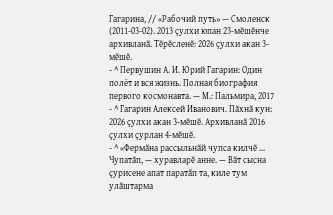Гагарина, // «Рабочий путь» — Смоленск (2011-03-02). 2013 ҫулхи юпан 23-мӗшӗнче архивланӑ. Тӗрӗсленӗ: 2026 ҫулхи акан 3-мӗшӗ.
- ^ Первушин А. И. Юрий Гагарин: Один полёт и вся жизнь. Полная биография первого космонавта. — М.: Пальмира, 2017
- ^ Гагарин Алексей Иванович. Пӑхнӑ кун: 2026 ҫулхи акан 3-мӗшӗ. Архивланӑ 2016 ҫулхи ҫурлан 4-мӗшӗ.
- ^ «Фермӑна рассыльнӑй чупса килчӗ ... Чупатӑп, — хуравларӗ анне. — Вӑт сысна ҫурисене апат паратӑп та, киле тум улӑштарма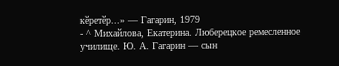кӗретӗр...» — Гагарин, 1979
- ^ Михайлова, Екатерина. Люберецкое ремесленное училище. Ю. А. Гагарин — сын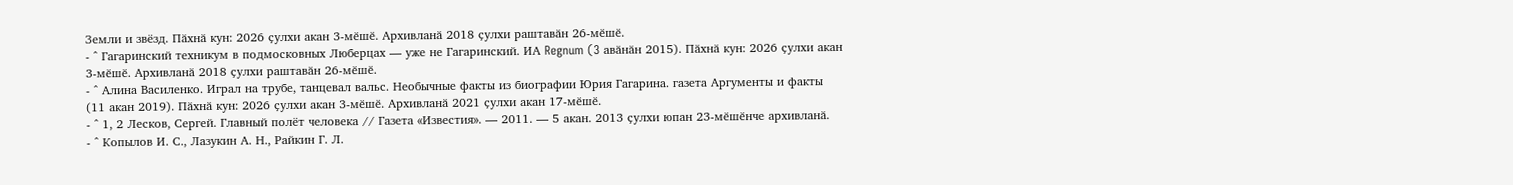Земли и звёзд. Пӑхнӑ кун: 2026 ҫулхи акан 3-мӗшӗ. Архивланӑ 2018 ҫулхи раштавӑн 26-мӗшӗ.
- ^ Гагаринский техникум в подмосковных Люберцах — уже не Гагаринский. ИА Regnum (3 авӑнӑн 2015). Пӑхнӑ кун: 2026 ҫулхи акан 3-мӗшӗ. Архивланӑ 2018 ҫулхи раштавӑн 26-мӗшӗ.
- ^ Алина Василенко. Играл на трубе, танцевал вальс. Необычные факты из биографии Юрия Гагарина. газета Аргументы и факты (11 акан 2019). Пӑхнӑ кун: 2026 ҫулхи акан 3-мӗшӗ. Архивланӑ 2021 ҫулхи акан 17-мӗшӗ.
- ^ 1, 2 Лесков, Сергей. Главный полёт человека // Газета «Известия». — 2011. — 5 акан. 2013 ҫулхи юпан 23-мӗшӗнче архивланӑ.
- ^ Копылов И. С., Лазукин А. Н., Райкин Г. Л.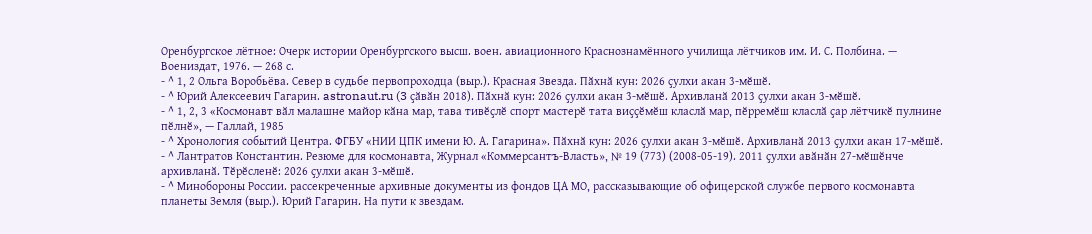Оренбургское лётное: Очерк истории Оренбургского высш. воен. авиационного Краснознамённого училища лётчиков им. И. С. Полбина. — Воениздат, 1976. — 268 с.
- ^ 1, 2 Ольга Воробьёва. Север в судьбе первопроходца (выр.). Красная Звезда. Пӑхнӑ кун: 2026 ҫулхи акан 3-мӗшӗ.
- ^ Юрий Алексеевич Гагарин. astronaut.ru (3 ҫӑвӑн 2018). Пӑхнӑ кун: 2026 ҫулхи акан 3-мӗшӗ. Архивланӑ 2013 ҫулхи акан 3-мӗшӗ.
- ^ 1, 2, 3 «Космонавт вӑл малашне майор кӑна мар, тава тивӗҫлӗ спорт мастерӗ тата виҫҫӗмӗш класлӑ мар, пӗрремӗш класлӑ ҫар лётчикӗ пулнине пӗлнӗ», — Галлай, 1985
- ^ Хронология событий Центра. ФГБУ «НИИ ЦПК имени Ю. А. Гагарина». Пӑхнӑ кун: 2026 ҫулхи акан 3-мӗшӗ. Архивланӑ 2013 ҫулхи акан 17-мӗшӗ.
- ^ Лантратов Константин. Резюме для космонавта, Журнал «Коммерсантъ-Власть», № 19 (773) (2008-05-19). 2011 ҫулхи авӑнӑн 27-мӗшӗнче архивланӑ. Тӗрӗсленӗ: 2026 ҫулхи акан 3-мӗшӗ.
- ^ Минобороны России. рассекреченные архивные документы из фондов ЦА МО, рассказывающие об офицерской службе первого космонавта планеты Земля (выр.). Юрий Гагарин. На пути к звездам.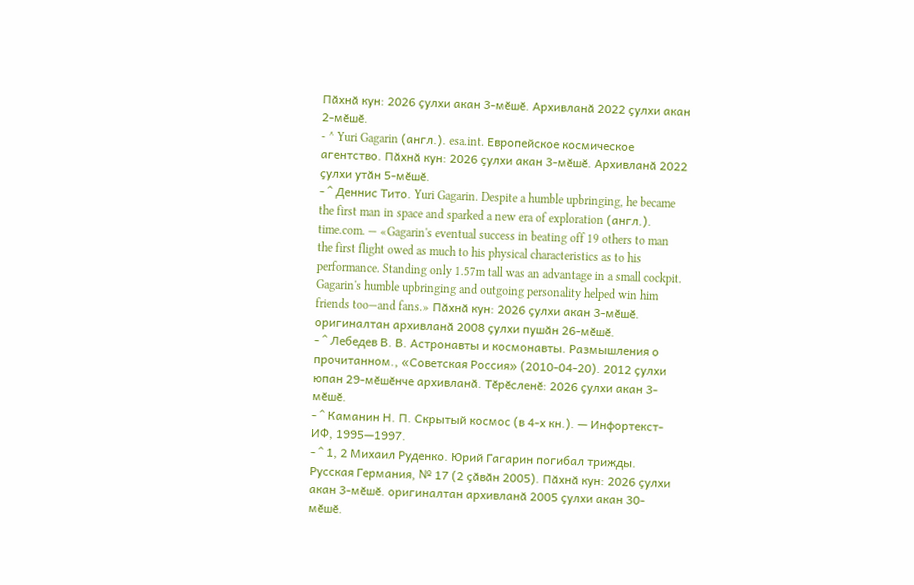Пӑхнӑ кун: 2026 ҫулхи акан 3-мӗшӗ. Архивланӑ 2022 ҫулхи акан 2-мӗшӗ.
- ^ Yuri Gagarin (англ.). esa.int. Европейское космическое агентство. Пӑхнӑ кун: 2026 ҫулхи акан 3-мӗшӗ. Архивланӑ 2022 ҫулхи утӑн 5-мӗшӗ.
- ^ Деннис Тито. Yuri Gagarin. Despite a humble upbringing, he became the first man in space and sparked a new era of exploration (англ.). time.com. — «Gagarin's eventual success in beating off 19 others to man the first flight owed as much to his physical characteristics as to his performance. Standing only 1.57m tall was an advantage in a small cockpit. Gagarin's humble upbringing and outgoing personality helped win him friends too—and fans.» Пӑхнӑ кун: 2026 ҫулхи акан 3-мӗшӗ. оригиналтан архивланӑ 2008 ҫулхи пушӑн 26-мӗшӗ.
- ^ Лебедев В. В. Астронавты и космонавты. Размышления о прочитанном., «Советская Россия» (2010-04-20). 2012 ҫулхи юпан 29-мӗшӗнче архивланӑ. Тӗрӗсленӗ: 2026 ҫулхи акан 3-мӗшӗ.
- ^ Каманин Н. П. Скрытый космос (в 4-х кн.). — Инфортекст-ИФ, 1995—1997.
- ^ 1, 2 Михаил Руденко. Юрий Гагарин погибал трижды. Русская Германия, № 17 (2 ҫӑвӑн 2005). Пӑхнӑ кун: 2026 ҫулхи акан 3-мӗшӗ. оригиналтан архивланӑ 2005 ҫулхи акан 30-мӗшӗ.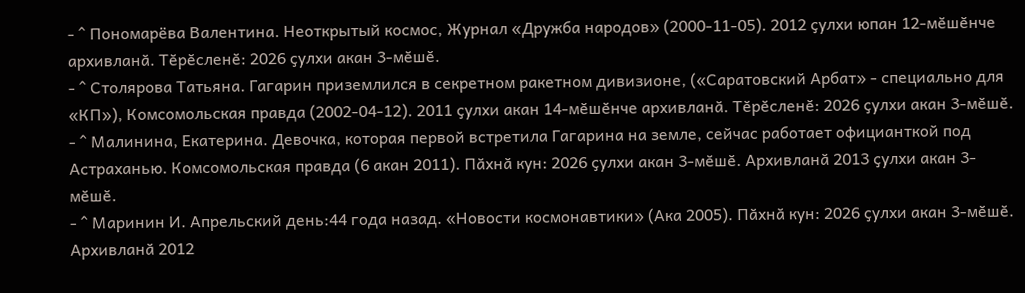- ^ Пономарёва Валентина. Неоткрытый космос, Журнал «Дружба народов» (2000-11-05). 2012 ҫулхи юпан 12-мӗшӗнче архивланӑ. Тӗрӗсленӗ: 2026 ҫулхи акан 3-мӗшӗ.
- ^ Столярова Татьяна. Гагарин приземлился в секретном ракетном дивизионе, («Саратовский Арбат» - специально для «КП»), Комсомольская правда (2002-04-12). 2011 ҫулхи акан 14-мӗшӗнче архивланӑ. Тӗрӗсленӗ: 2026 ҫулхи акан 3-мӗшӗ.
- ^ Малинина, Екатерина. Девочка, которая первой встретила Гагарина на земле, сейчас работает официанткой под Астраханью. Комсомольская правда (6 акан 2011). Пӑхнӑ кун: 2026 ҫулхи акан 3-мӗшӗ. Архивланӑ 2013 ҫулхи акан 3-мӗшӗ.
- ^ Маринин И. Апрельский день:44 года назад. «Новости космонавтики» (Ака 2005). Пӑхнӑ кун: 2026 ҫулхи акан 3-мӗшӗ. Архивланӑ 2012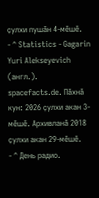ҫулхи пушӑн 4-мӗшӗ.
- ^ Statistics - Gagarin Yuri Alekseyevich (англ.). spacefacts.de. Пӑхнӑ кун: 2026 ҫулхи акан 3-мӗшӗ. Архивланӑ 2018 ҫулхи акан 29-мӗшӗ.
- ^ День радио.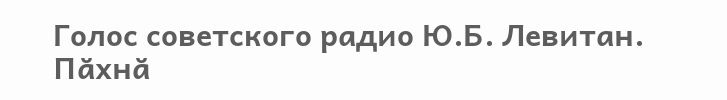Голос советского радио Ю.Б. Левитан. Пӑхнӑ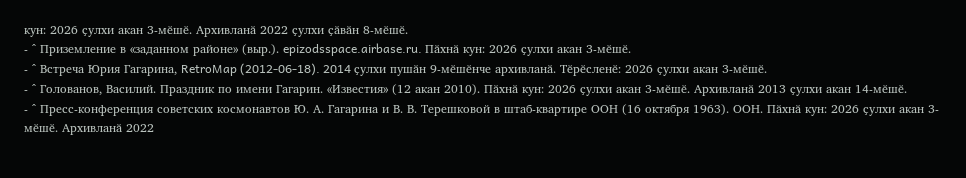кун: 2026 ҫулхи акан 3-мӗшӗ. Архивланӑ 2022 ҫулхи ҫӑвӑн 8-мӗшӗ.
- ^ Приземление в «заданном районе» (выр.). epizodsspace.airbase.ru. Пӑхнӑ кун: 2026 ҫулхи акан 3-мӗшӗ.
- ^ Встреча Юрия Гагарина, RetroMap (2012-06-18). 2014 ҫулхи пушӑн 9-мӗшӗнче архивланӑ. Тӗрӗсленӗ: 2026 ҫулхи акан 3-мӗшӗ.
- ^ Голованов, Василий. Праздник по имени Гагарин. «Известия» (12 акан 2010). Пӑхнӑ кун: 2026 ҫулхи акан 3-мӗшӗ. Архивланӑ 2013 ҫулхи акан 14-мӗшӗ.
- ^ Пресс-конференция советских космонавтов Ю. А. Гагарина и В. В. Терешковой в штаб-квартире ООН (16 октября 1963). ООН. Пӑхнӑ кун: 2026 ҫулхи акан 3-мӗшӗ. Архивланӑ 2022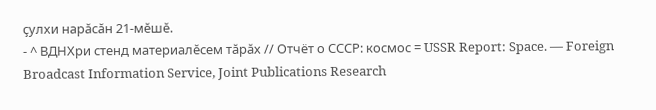ҫулхи нарӑсӑн 21-мӗшӗ.
- ^ ВДНХри стенд материалӗсем тӑрӑх // Отчёт о СССР: космос = USSR Report: Space. — Foreign Broadcast Information Service, Joint Publications Research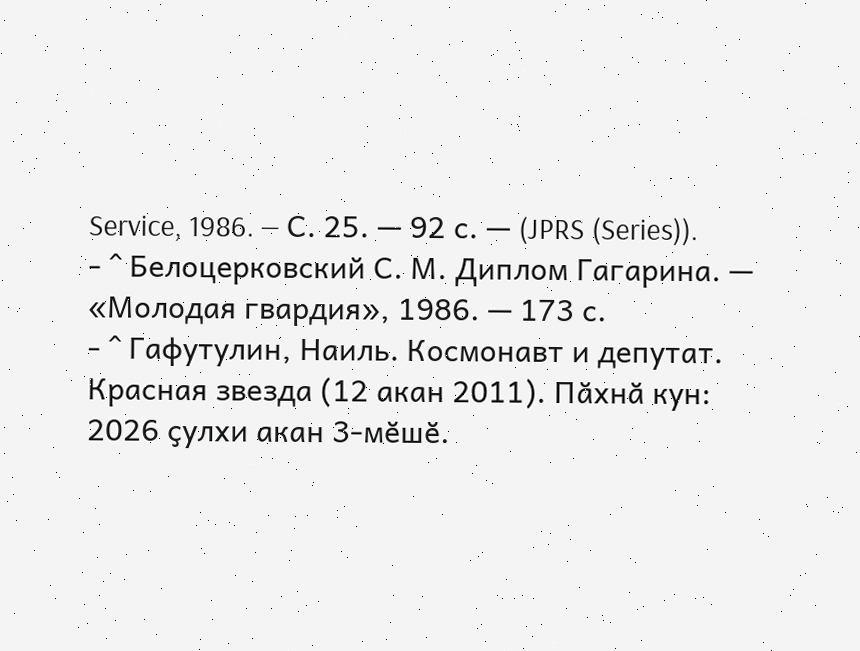Service, 1986. — С. 25. — 92 с. — (JPRS (Series)).
- ^ Белоцерковский С. М. Диплом Гагарина. — «Молодая гвардия», 1986. — 173 с.
- ^ Гафутулин, Наиль. Космонавт и депутат. Красная звезда (12 акан 2011). Пӑхнӑ кун: 2026 ҫулхи акан 3-мӗшӗ.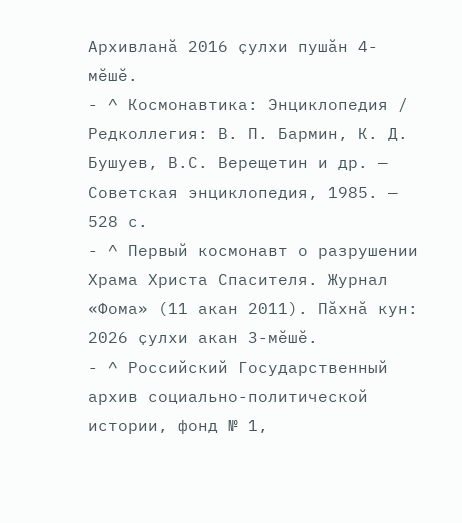Архивланӑ 2016 ҫулхи пушӑн 4-мӗшӗ.
- ^ Космонавтика: Энциклопедия / Редколлегия: В. П. Бармин, К. Д. Бушуев, В.С. Верещетин и др. — Советская энциклопедия, 1985. — 528 с.
- ^ Первый космонавт о разрушении Храма Христа Спасителя. Журнал «Фома» (11 акан 2011). Пӑхнӑ кун: 2026 ҫулхи акан 3-мӗшӗ.
- ^ Российский Государственный архив социально-политической истории, фонд № 1,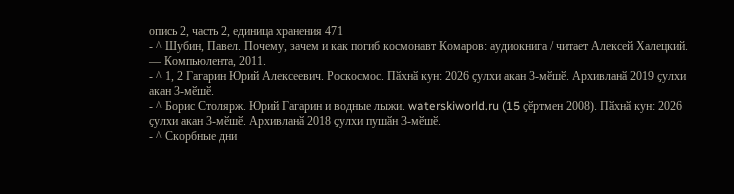опись 2, часть 2, единица хранения 471
- ^ Шубин, Павел. Почему, зачем и как погиб космонавт Комаров: аудиокнига / читает Алексей Халецкий. — Компьюлента, 2011.
- ^ 1, 2 Гагарин Юрий Алексеевич. Роскосмос. Пӑхнӑ кун: 2026 ҫулхи акан 3-мӗшӗ. Архивланӑ 2019 ҫулхи акан 3-мӗшӗ.
- ^ Борис Столярж. Юрий Гагарин и водные лыжи. waterskiworld.ru (15 ҫӗртмен 2008). Пӑхнӑ кун: 2026 ҫулхи акан 3-мӗшӗ. Архивланӑ 2018 ҫулхи пушӑн 3-мӗшӗ.
- ^ Скорбные дни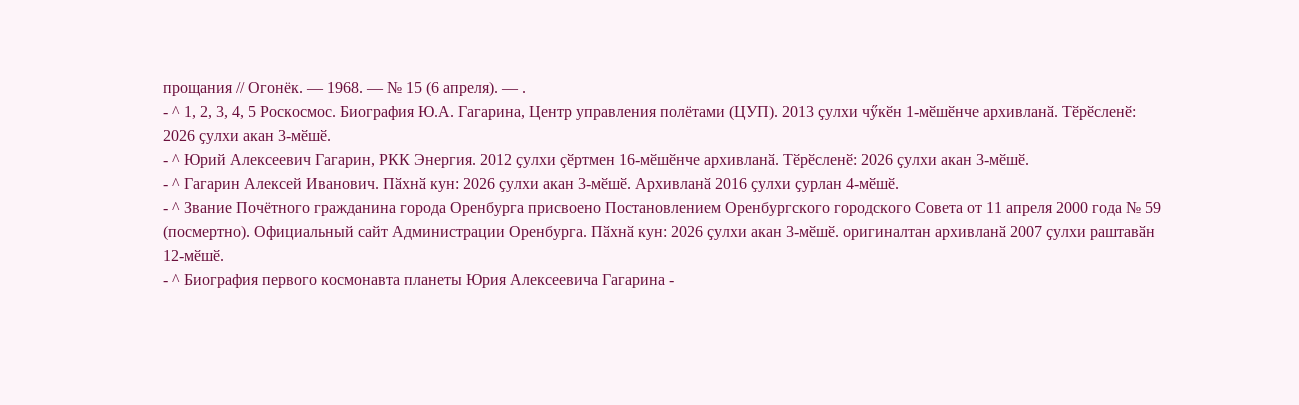прощания // Огонёк. — 1968. — № 15 (6 апреля). — .
- ^ 1, 2, 3, 4, 5 Роскосмос. Биография Ю.А. Гагарина, Центр управления полётами (ЦУП). 2013 ҫулхи чӳкӗн 1-мӗшӗнче архивланӑ. Тӗрӗсленӗ: 2026 ҫулхи акан 3-мӗшӗ.
- ^ Юрий Алексеевич Гагарин, РКК Энергия. 2012 ҫулхи ҫӗртмен 16-мӗшӗнче архивланӑ. Тӗрӗсленӗ: 2026 ҫулхи акан 3-мӗшӗ.
- ^ Гагарин Алексей Иванович. Пӑхнӑ кун: 2026 ҫулхи акан 3-мӗшӗ. Архивланӑ 2016 ҫулхи ҫурлан 4-мӗшӗ.
- ^ Звание Почётного гражданина города Оренбурга присвоено Постановлением Оренбургского городского Совета от 11 апреля 2000 года № 59 (посмертно). Официальный сайт Администрации Оренбурга. Пӑхнӑ кун: 2026 ҫулхи акан 3-мӗшӗ. оригиналтан архивланӑ 2007 ҫулхи раштавӑн 12-мӗшӗ.
- ^ Биография первого космонавта планеты Юрия Алексеевича Гагарина -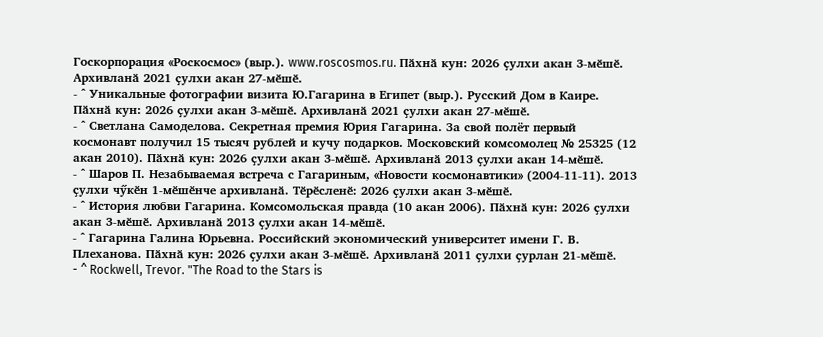Госкорпорация «Роскосмос» (выр.). www.roscosmos.ru. Пӑхнӑ кун: 2026 ҫулхи акан 3-мӗшӗ. Архивланӑ 2021 ҫулхи акан 27-мӗшӗ.
- ^ Уникальные фотографии визита Ю.Гагарина в Египет (выр.). Русский Дом в Каире. Пӑхнӑ кун: 2026 ҫулхи акан 3-мӗшӗ. Архивланӑ 2021 ҫулхи акан 27-мӗшӗ.
- ^ Светлана Самоделова. Секретная премия Юрия Гагарина. За свой полёт первый космонавт получил 15 тысяч рублей и кучу подарков. Московский комсомолец № 25325 (12 акан 2010). Пӑхнӑ кун: 2026 ҫулхи акан 3-мӗшӗ. Архивланӑ 2013 ҫулхи акан 14-мӗшӗ.
- ^ Шаров П. Незабываемая встреча с Гагариным, «Новости космонавтики» (2004-11-11). 2013 ҫулхи чӳкӗн 1-мӗшӗнче архивланӑ. Тӗрӗсленӗ: 2026 ҫулхи акан 3-мӗшӗ.
- ^ История любви Гагарина. Комсомольская правда (10 акан 2006). Пӑхнӑ кун: 2026 ҫулхи акан 3-мӗшӗ. Архивланӑ 2013 ҫулхи акан 14-мӗшӗ.
- ^ Гагарина Галина Юрьевна. Российский экономический университет имени Г. В. Плеханова. Пӑхнӑ кун: 2026 ҫулхи акан 3-мӗшӗ. Архивланӑ 2011 ҫулхи ҫурлан 21-мӗшӗ.
- ^ Rockwell, Trevor. "The Road to the Stars is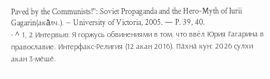Paved by the Communists!": Soviet Propaganda and the Hero-Myth of Iurii Gagarin(акăлч.). — University of Victoria, 2005. — P. 39, 40.
- ^ 1, 2 Интервью: Я горжусь обвинениями в том, что ввёл Юрия Гагарина в православие. Интерфакс-Религия (12 акан 2016). Пӑхнӑ кун: 2026 ҫулхи акан 3-мӗшӗ.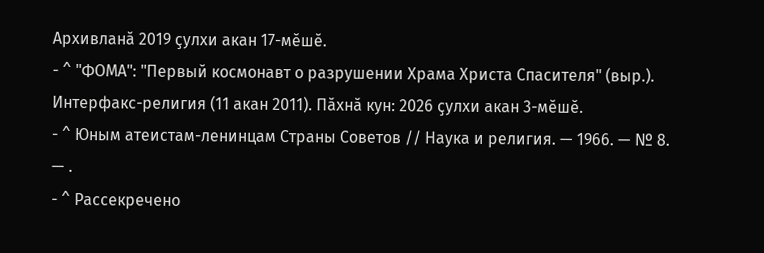Архивланӑ 2019 ҫулхи акан 17-мӗшӗ.
- ^ "ФОМА": "Первый космонавт о разрушении Храма Христа Спасителя" (выр.). Интерфакс-религия (11 акан 2011). Пӑхнӑ кун: 2026 ҫулхи акан 3-мӗшӗ.
- ^ Юным атеистам-ленинцам Страны Советов // Наука и религия. — 1966. — № 8. — .
- ^ Рассекречено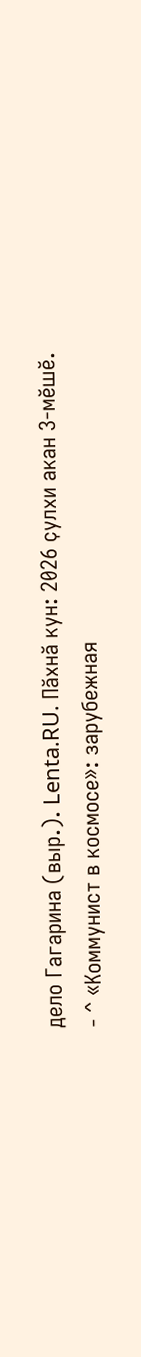дело Гагарина (выр.). Lenta.RU. Пӑхнӑ кун: 2026 ҫулхи акан 3-мӗшӗ.
- ^ «Коммунист в космосе»: зарубежная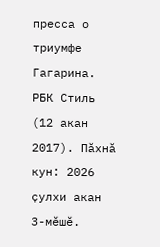пресса о триумфе Гагарина. РБК Стиль (12 акан 2017). Пӑхнӑ кун: 2026 ҫулхи акан 3-мӗшӗ.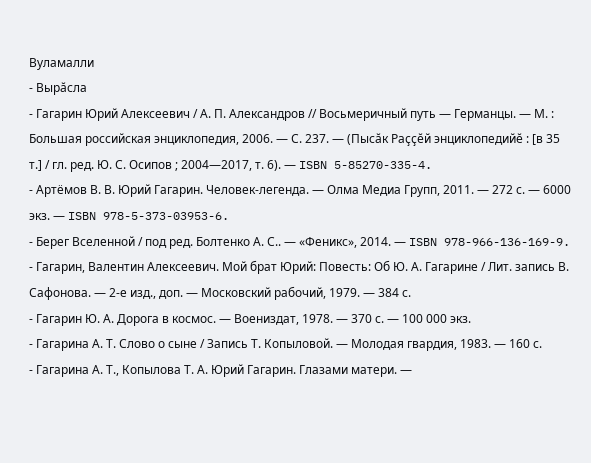Вуламалли
- Вырӑсла
- Гагарин Юрий Алексеевич / А. П. Александров // Восьмеричный путь — Германцы. — М. : Большая российская энциклопедия, 2006. — С. 237. — (Пысӑк Раҫҫӗй энциклопедийӗ : [в 35 т.] / гл. ред. Ю. С. Осипов ; 2004—2017, т. 6). — ISBN 5-85270-335-4.
- Артёмов В. В. Юрий Гагарин. Человек-легенда. — Олма Медиа Групп, 2011. — 272 с. — 6000 экз. — ISBN 978-5-373-03953-6.
- Берег Вселенной / под ред. Болтенко А. С.. — «Феникс», 2014. — ISBN 978-966-136-169-9.
- Гагарин, Валентин Алексеевич. Мой брат Юрий: Повесть: Об Ю. А. Гагарине / Лит. запись В. Сафонова. — 2-е изд., доп. — Московский рабочий, 1979. — 384 с.
- Гагарин Ю. А. Дорога в космос. — Воениздат, 1978. — 370 с. — 100 000 экз.
- Гагарина А. Т. Слово о сыне / Запись Т. Копыловой. — Молодая гвардия, 1983. — 160 с.
- Гагарина А. Т., Копылова Т. А. Юрий Гагарин. Глазами матери. —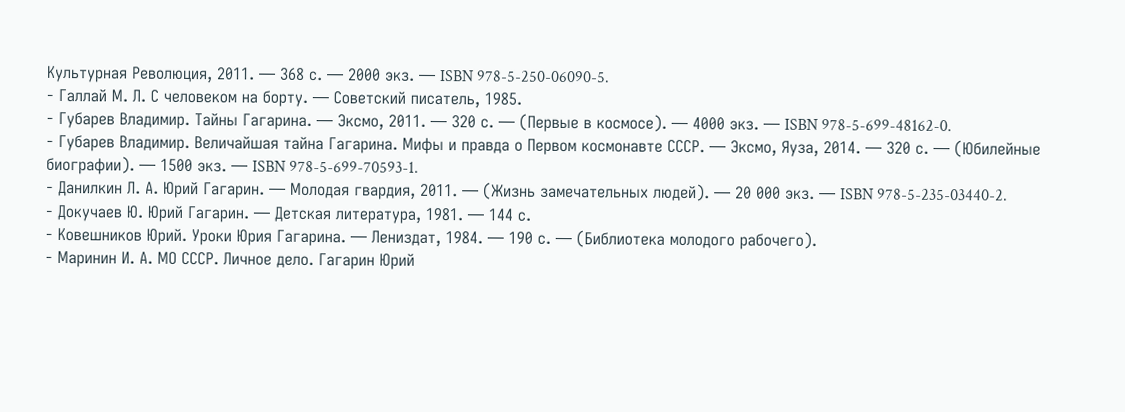Культурная Революция, 2011. — 368 с. — 2000 экз. — ISBN 978-5-250-06090-5.
- Галлай М. Л. С человеком на борту. — Советский писатель, 1985.
- Губарев Владимир. Тайны Гагарина. — Эксмо, 2011. — 320 с. — (Первые в космосе). — 4000 экз. — ISBN 978-5-699-48162-0.
- Губарев Владимир. Величайшая тайна Гагарина. Мифы и правда о Первом космонавте СССР. — Эксмо, Яуза, 2014. — 320 с. — (Юбилейные биографии). — 1500 экз. — ISBN 978-5-699-70593-1.
- Данилкин Л. А. Юрий Гагарин. — Молодая гвардия, 2011. — (Жизнь замечательных людей). — 20 000 экз. — ISBN 978-5-235-03440-2.
- Докучаев Ю. Юрий Гагарин. — Детская литература, 1981. — 144 с.
- Ковешников Юрий. Уроки Юрия Гагарина. — Лениздат, 1984. — 190 с. — (Библиотека молодого рабочего).
- Маринин И. А. МО СССР. Личное дело. Гагарин Юрий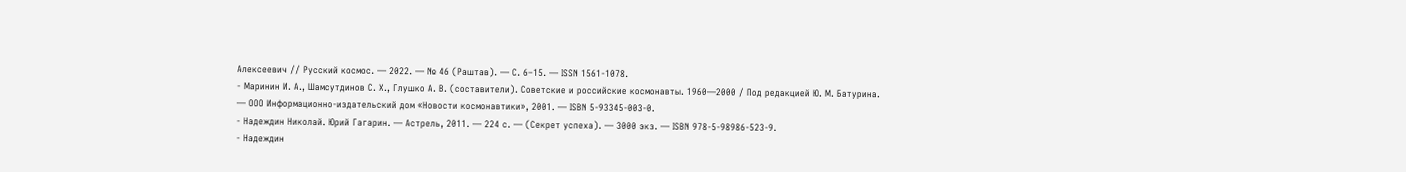Алексеевич // Русский космос. — 2022. — № 46 (Раштав). — С. 6–15. — ISSN 1561-1078.
- Маринин И. А., Шамсутдинов С. Х., Глушко А. В. (составители). Советские и российские космонавты. 1960—2000 / Под редакцией Ю. М. Батурина. — ООО Информационно-издательский дом «Новости космонавтики», 2001. — ISBN 5-93345-003-0.
- Надеждин Николай. Юрий Гагарин. — Астрель, 2011. — 224 с. — (Секрет успеха). — 3000 экз. — ISBN 978-5-98986-523-9.
- Надеждин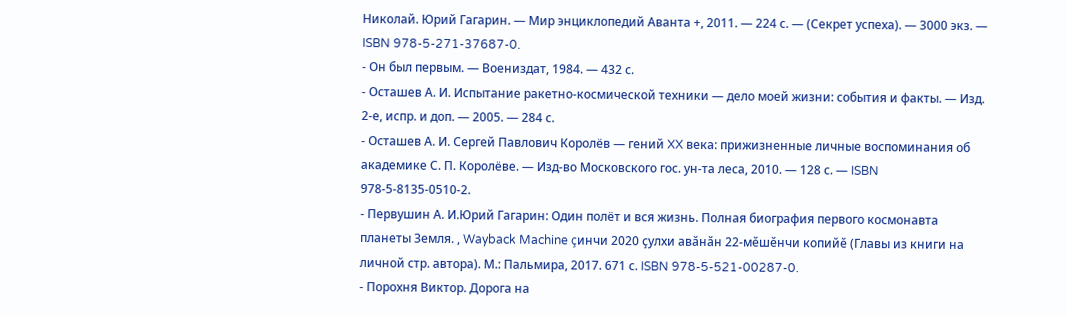Николай. Юрий Гагарин. — Мир энциклопедий Аванта +, 2011. — 224 с. — (Секрет успеха). — 3000 экз. — ISBN 978-5-271-37687-0.
- Он был первым. — Воениздат, 1984. — 432 с.
- Осташев А. И. Испытание ракетно-космической техники — дело моей жизни: события и факты. — Изд. 2-е, испр. и доп. — 2005. — 284 с.
- Осташев А. И. Сергей Павлович Королёв — гений XX века: прижизненные личные воспоминания об академике С. П. Королёве. — Изд-во Московского гос. ун-та леса, 2010. — 128 с. — ISBN 978-5-8135-0510-2.
- Первушин А. И.Юрий Гагарин: Один полёт и вся жизнь. Полная биография первого космонавта планеты Земля. , Wayback Machine çинчи 2020 ҫулхи авӑнӑн 22-мӗшӗнчи копийӗ (Главы из книги на личной стр. автора). М.: Пальмира, 2017. 671 с. ISBN 978-5-521-00287-0.
- Порохня Виктор. Дорога на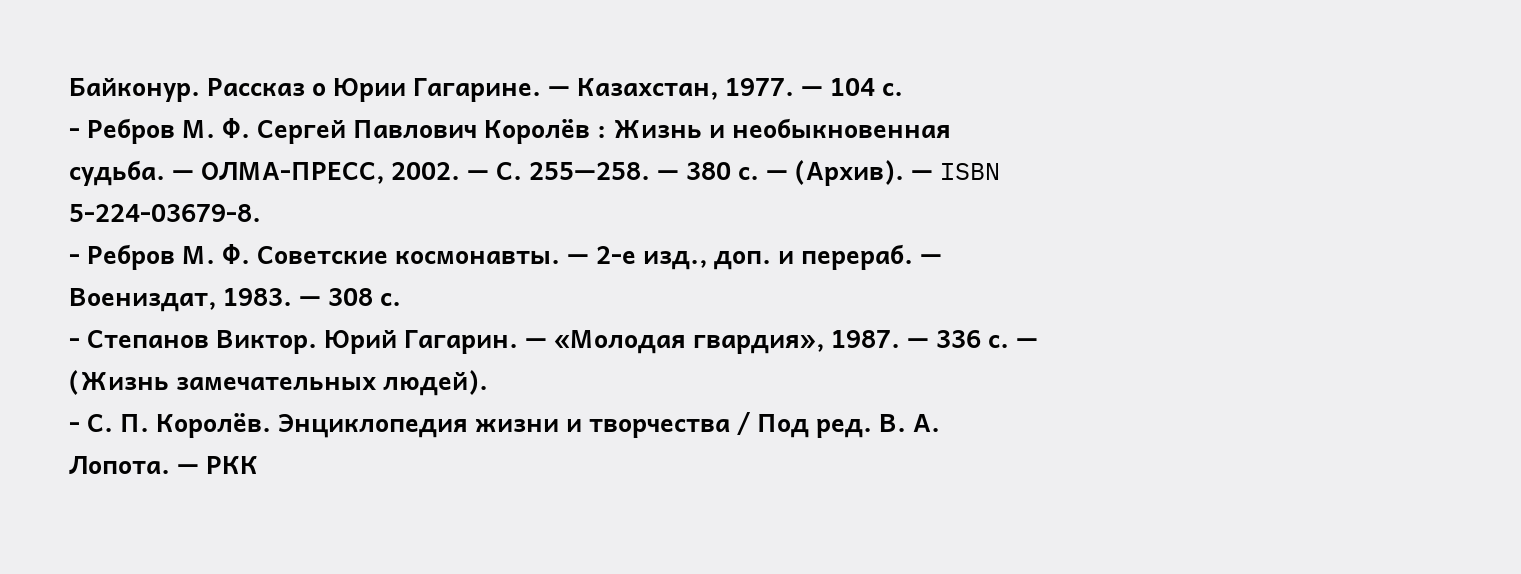Байконур. Рассказ о Юрии Гагарине. — Казахстан, 1977. — 104 с.
- Ребров М. Ф. Сергей Павлович Королёв : Жизнь и необыкновенная судьба. — ОЛМА-ПРЕСС, 2002. — С. 255—258. — 380 с. — (Архив). — ISBN 5-224-03679-8.
- Ребров М. Ф. Советские космонавты. — 2-е изд., доп. и перераб. — Воениздат, 1983. — 308 с.
- Степанов Виктор. Юрий Гагарин. — «Молодая гвардия», 1987. — 336 с. — (Жизнь замечательных людей).
- С. П. Королёв. Энциклопедия жизни и творчества / Под ред. В. А. Лопота. — РКК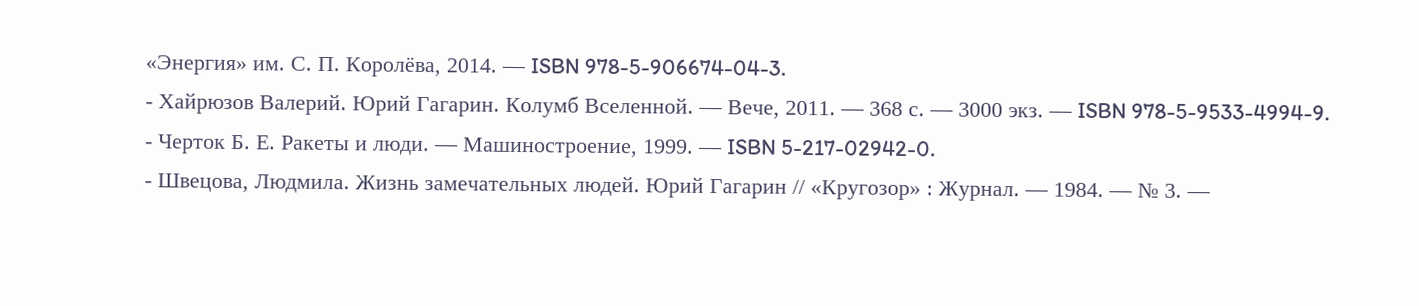«Энергия» им. С. П. Королёва, 2014. — ISBN 978-5-906674-04-3.
- Хайрюзов Валерий. Юрий Гагарин. Колумб Вселенной. — Вече, 2011. — 368 с. — 3000 экз. — ISBN 978-5-9533-4994-9.
- Черток Б. Е. Ракеты и люди. — Машиностроение, 1999. — ISBN 5-217-02942-0.
- Швецова, Людмила. Жизнь замечательных людей. Юрий Гагарин // «Кругозор» : Журнал. — 1984. — № 3. —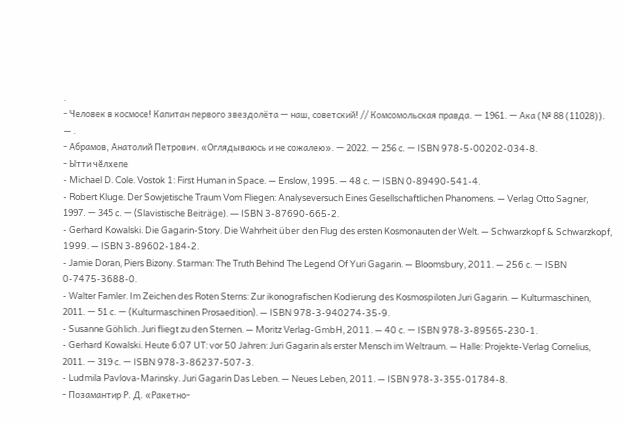.
- Человек в космосе! Капитан первого звездолёта — наш, советский! // Комсомольская правда. — 1961. — Ака (№ 88 (11028)). — .
- Абрамов, Анатолий Петрович. «Оглядываюсь и не сожалею». — 2022. — 256 с. — ISBN 978-5-00202-034-8.
- Ытти чӗлхепе
- Michael D. Cole. Vostok 1: First Human in Space. — Enslow, 1995. — 48 с. — ISBN 0-89490-541-4.
- Robert Kluge. Der Sowjetische Traum Vom Fliegen: Analyseversuch Eines Gesellschaftlichen Phanomens. — Verlag Otto Sagner, 1997. — 345 с. — (Slavistische Beiträge). — ISBN 3-87690-665-2.
- Gerhard Kowalski. Die Gagarin-Story. Die Wahrheit über den Flug des ersten Kosmonauten der Welt. — Schwarzkopf & Schwarzkopf, 1999. — ISBN 3-89602-184-2.
- Jamie Doran, Piers Bizony. Starman: The Truth Behind The Legend Of Yuri Gagarin. — Bloomsbury, 2011. — 256 с. — ISBN 0-7475-3688-0.
- Walter Famler. Im Zeichen des Roten Sterns: Zur ikonografischen Kodierung des Kosmospiloten Juri Gagarin. — Kulturmaschinen, 2011. — 51 с. — (Kulturmaschinen Prosaedition). — ISBN 978-3-940274-35-9.
- Susanne Göhlich. Juri fliegt zu den Sternen. — Moritz Verlag-GmbH, 2011. — 40 с. — ISBN 978-3-89565-230-1.
- Gerhard Kowalski. Heute 6:07 UT: vor 50 Jahren: Juri Gagarin als erster Mensch im Weltraum. — Halle: Projekte-Verlag Cornelius, 2011. — 319 с. — ISBN 978-3-86237-507-3.
- Ludmila Pavlova-Marinsky. Juri Gagarin Das Leben. — Neues Leben, 2011. — ISBN 978-3-355-01784-8.
- Позамантир Р. Д. «Ракетно-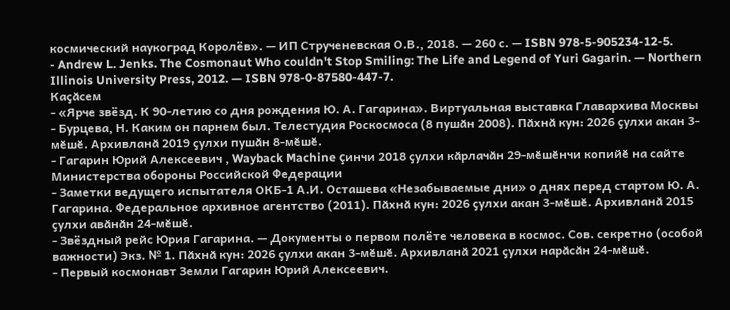космический наукоград Королёв». — ИП Струченевская О.В., 2018. — 260 с. — ISBN 978-5-905234-12-5.
- Andrew L. Jenks. The Cosmonaut Who couldn't Stop Smiling: The Life and Legend of Yuri Gagarin. — Northern Illinois University Press, 2012. — ISBN 978-0-87580-447-7.
Каҫӑсем
- «Ярче звёзд. К 90-летию со дня рождения Ю. А. Гагарина». Виртуальная выставка Главархива Москвы
- Бурцева, Н. Каким он парнем был. Телестудия Роскосмоса (8 пушӑн 2008). Пӑхнӑ кун: 2026 ҫулхи акан 3-мӗшӗ. Архивланӑ 2019 ҫулхи пушӑн 8-мӗшӗ.
- Гагарин Юрий Алексеевич , Wayback Machine çинчи 2018 ҫулхи кӑрлачӑн 29-мӗшӗнчи копийӗ на сайте Министерства обороны Российской Федерации
- Заметки ведущего испытателя ОКБ-1 А.И. Осташева «Незабываемые дни» о днях перед стартом Ю. А. Гагарина. Федеральное архивное агентство (2011). Пӑхнӑ кун: 2026 ҫулхи акан 3-мӗшӗ. Архивланӑ 2015 ҫулхи авӑнӑн 24-мӗшӗ.
- Звёздный рейс Юрия Гагарина. — Документы о первом полёте человека в космос. Сов. секретно (особой важности) Экз. № 1. Пӑхнӑ кун: 2026 ҫулхи акан 3-мӗшӗ. Архивланӑ 2021 ҫулхи нарӑсӑн 24-мӗшӗ.
- Первый космонавт Земли Гагарин Юрий Алексеевич.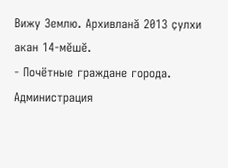Вижу Землю. Архивланӑ 2013 ҫулхи акан 14-мӗшӗ.
- Почётные граждане города. Администрация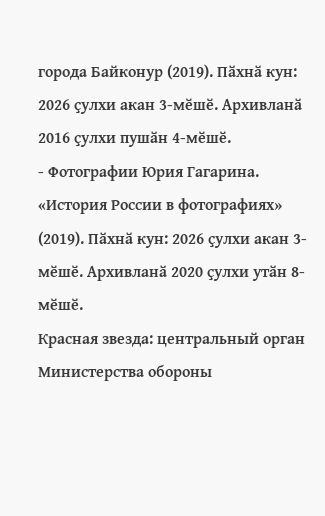города Байконур (2019). Пӑхнӑ кун: 2026 ҫулхи акан 3-мӗшӗ. Архивланӑ 2016 ҫулхи пушӑн 4-мӗшӗ.
- Фотографии Юрия Гагарина. «История России в фотографиях» (2019). Пӑхнӑ кун: 2026 ҫулхи акан 3-мӗшӗ. Архивланӑ 2020 ҫулхи утӑн 8-мӗшӗ.
Красная звезда: центральный орган Министерства обороны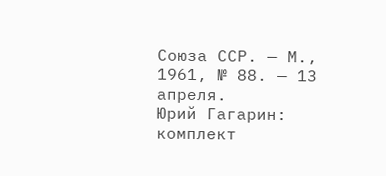Союза ССР. — М., 1961, № 88. — 13 апреля.
Юрий Гагарин: комплект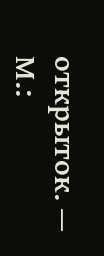открыток. — М.: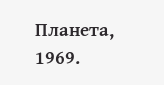Планета, 1969.